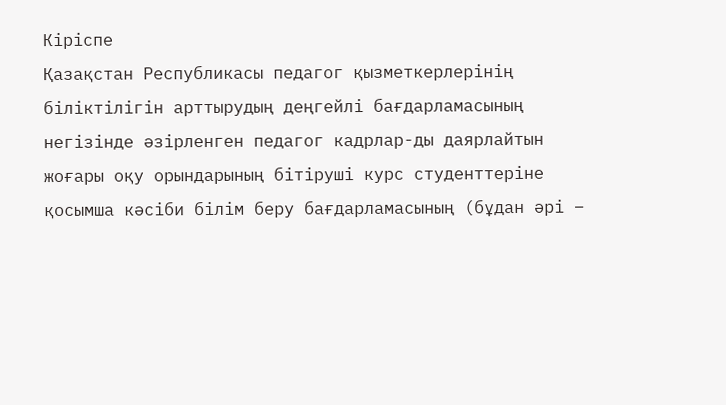Кіріспе
Қазақстан Республикасы педагог қызметкерлерінің біліктілігін арттырудың деңгейлі бағдарламасының негізінде әзірленген педагог кадрлар-ды даярлайтын жоғары оқу орындарының бітіруші курс студенттеріне қосымша кәсіби білім беру бағдарламасының (бұдан әрі –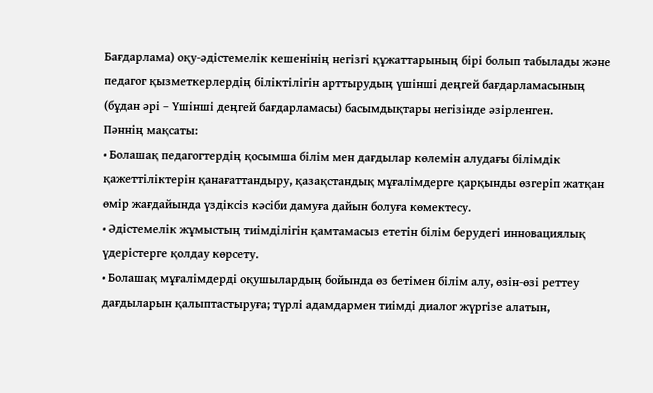Бағдарлама) оқу-әдістемелік кешенінің негізгі құжаттарының бірі болып табылады және педагог қызметкерлердің біліктілігін арттырудың үшінші деңгей бағдарламасының (бұдан әрі – Үшінші деңгей бағдарламасы) басымдықтары негізінде әзірленген.
Пәннің мақсаты:
• Болашақ педагогтердің қосымша білім мен дағдылар көлемін алудағы білімдік қажеттіліктерін қанағаттандыру, қазақстандық мұғалімдерге қарқынды өзгеріп жатқан өмір жағдайында үздіксіз кәсіби дамуға дайын болуға көмектесу.
• Әдістемелік жұмыстың тиімділігін қамтамасыз ететін білім берудегі инновациялық үдерістерге қолдау көрсету.
• Болашақ мұғалімдерді оқушылардың бойында өз бетімен білім алу, өзін-өзі реттеу дағдыларын қалыптастыруға; түрлі адамдармен тиімді диалог жүргізе алатын,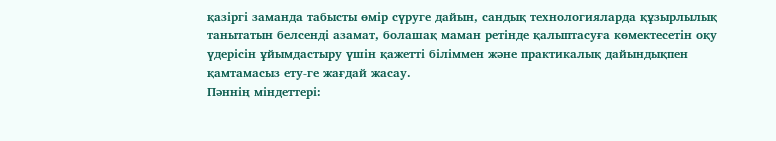қазіргі заманда табысты өмір сүруге дайын, сандық технологияларда құзырлылық танытатын белсенді азамат, болашақ маман ретінде қалыптасуға көмектесетін оқу үдерісін ұйымдастыру үшін қажетті біліммен және практикалық дайындықпен қамтамасыз ету-ге жағдай жасау.
Пәннің міндеттері: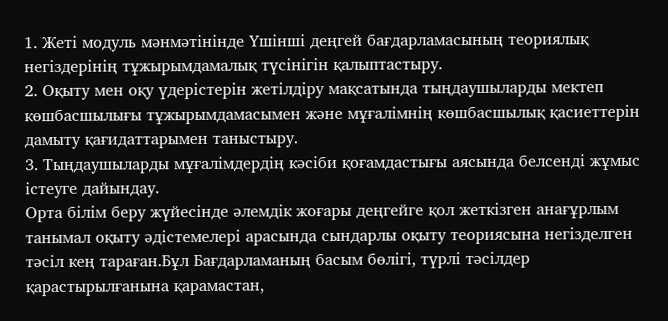1. Жеті модуль мәнмәтінінде Үшінші деңгей бағдарламасының теориялық негіздерінің тұжырымдамалық түсінігін қалыптастыру.
2. Оқыту мен оқу үдерістерін жетілдіру мақсатында тыңдаушыларды мектеп көшбасшылығы тұжырымдамасымен және мұғалімнің көшбасшылық қасиеттерін дамыту қағидаттарымен таныстыру.
3. Тыңдаушыларды мұғалімдердің кәсіби қоғамдастығы аясында белсенді жұмыс істеуге дайындау.
Орта білім беру жүйесінде әлемдік жоғары деңгейге қол жеткізген анағұрлым танымал оқыту әдістемелері арасында сындарлы оқыту теориясына негізделген тәсіл кең тараған.Бұл Бағдарламаның басым бөлігі, түрлі тәсілдер қарастырылғанына қарамастан,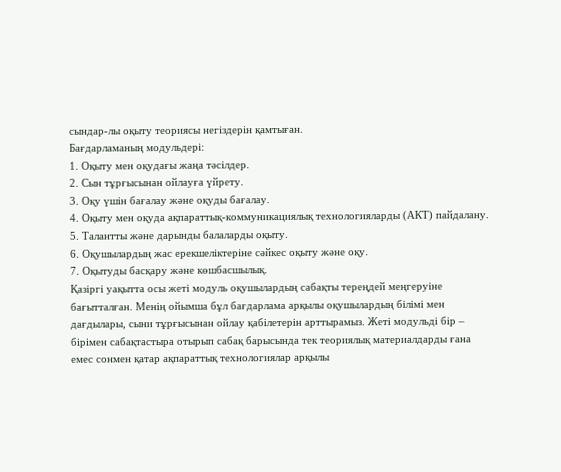сындар-лы оқыту теориясы негіздерін қамтыған.
Бағдарламаның модульдері:
1. Оқыту мен оқудағы жаңа тәсілдер.
2. Сын тұрғысынан ойлауға үйрету.
3. Оқу үшін бағалау және оқуды бағалау.
4. Оқыту мен оқуда ақпараттық-коммуникациялық технологияларды (АКТ) пайдалану.
5. Талантты және дарынды балаларды оқыту.
6. Оқушылардың жас ерекшеліктеріне сәйкес оқыту және оқу.
7. Оқытуды басқару және көшбасшылық.
Қазіргі уақытта осы жеті модуль оқушылардың сабақты тереңдей меңгеруіне бағытталған. Менің ойымша бұл бағдарлама арқылы оқушылардың білімі мен дағдылары, сыни тұрғысынан ойлау қабілетерін арттырамыз. Жеті модульді бір – бірімен сабақтастыра отырып сабақ барысында тек теориялық материалдарды ғана емес сонмен қатар ақпараттық технологиялар арқылы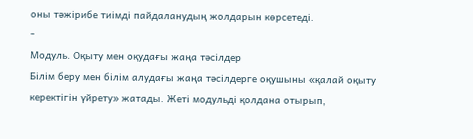оны тәжірибе тиімді пайдаланудың жолдарын көрсетеді.
-
Модуль. Оқыту мен оқудағы жаңа тәсілдер
Білім беру мен білім алудағы жаңа тәсілдерге оқушыны «қалай оқыту керектігін үйрету» жатады. Жеті модульді қолдана отырып,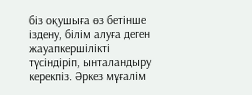біз оқушыға өз бетінше іздену, білім алуға деген жауапкершілікті түсіндіріп, ынталандыру керекпіз. Әркез мұғалім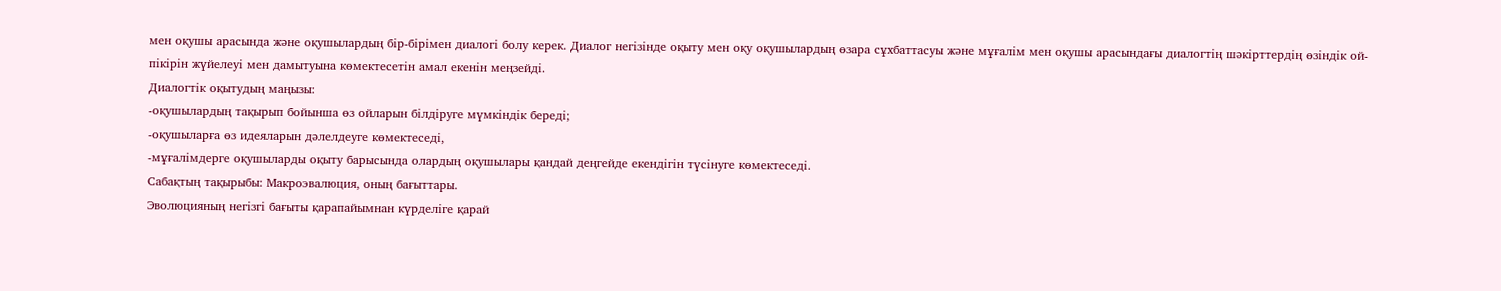мен оқушы арасында және оқушылардың бір-бірімен диалогі болу керек. Диалог негізінде оқыту мен оқу оқушылардың өзара сұхбаттасуы және мұғалім мен оқушы арасындағы диалогтің шәкірттердің өзіндік ой-пікірін жүйелеуі мен дамытуына көмектесетін амал екенін меңзейді.
Диалогтік оқытудың маңызы:
-оқушылардың тақырып бойынша өз ойларын білдіруге мүмкіндік береді;
-оқушыларға өз идеяларын дәлелдеуге көмектеседі,
-мұғалімдерге оқушыларды оқыту барысында олардың оқушылары қандай деңгейде екендігін түсінуге көмектеседі.
Cабақтың тақырыбы: Макроэвалюция, оның бағыттары.
Эволюцияның негізгі бағыты қарапайымнан күрделіге қарай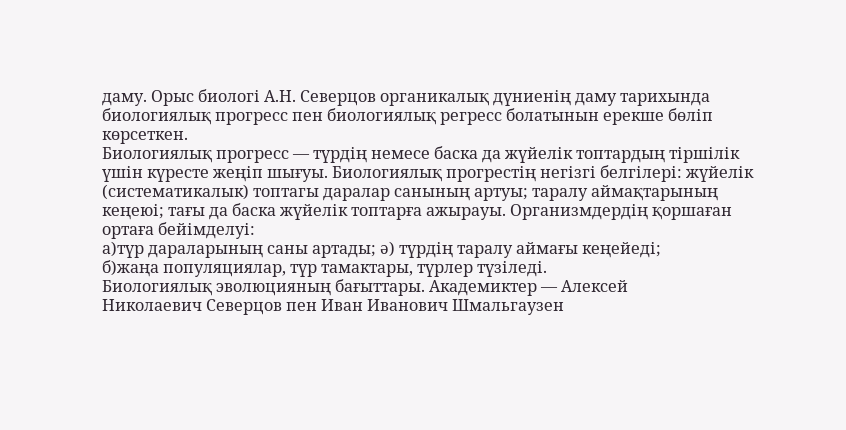даму. Орыс биологі А.Н. Северцов органикалық дүниенің даму тарихында биологиялық прогресс пен биологиялық регресс болатынын ерекше бөліп көрсеткен.
Биологиялық прогресс — түрдің немесе баска да жүйелік топтардың тіршілік үшін күресте жеңіп шығуы. Биологиялық прогрестің негізгі белгілері: жүйелік (систематикалык) топтагы даралар санының артуы; таралу аймақтарының кеңеюі; тағы да баска жүйелік топтарға ажырауы. Организмдердің қоршаған ортаға бейімделуі:
а)түр дараларының саны артады; ә) түрдің таралу аймағы кеңейеді;
б)жаңа популяциялар, түр тамактары, түрлер түзіледі.
Биологиялық эволюцияның бағыттары. Академиктер — Алексей
Николаевич Северцов пен Иван Иванович Шмальгаузен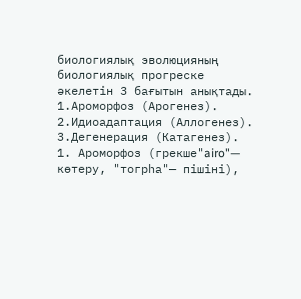биологиялық эволюцияның биологиялық прогреске әкелетін 3 бағытын анықтады.
1.Ароморфоз (Арогенез).
2.Идиоадаптация (Аллогенез).
3.Дегенерация (Катагенез).
1. Ароморфоз (грекше"airo"— көтеру, "тогрһа"— пішіні),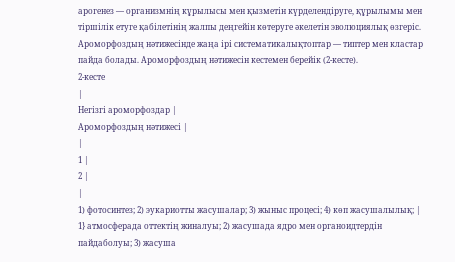арогенез — организмнің кұрылысы мен қызметін күрделендіруге, құрылымы мен тіршілік етуге қабілетінің жалпы деңгейін көтеруге әкелетін эволюциялық өзгеріс. Ароморфоздың нәтижесінде жаңа ірі систематикалықтоптар — типтер мен кластар пайда болады. Ароморфоздың нәтижесін кестемен берейік (2-кесте).
2-кесте
|
Негізгі ароморфоздар |
Ароморфоздың нәтижесі |
|
1 |
2 |
|
1) фотосинтез; 2) эукариотты жасушалар; 3) жыныс процесі; 4) көп жасушалылық; |
1} атмосферада оттектің жиналуы; 2) жасушада ядро мен органоидтердін пайдаболуы; 3) жасуша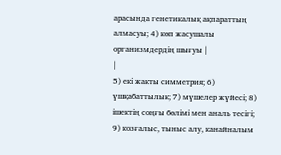арасында генетикалық ақпараттың алмасуы; 4) көп жасушалы организмдердің шығуы |
|
5) екі жакты симметрия; 6) үшқабаттылык; 7) мүшелер жүйесі; 8) ішектің соңғы бөлімі мен аналь тесігі; 9) козғалыс, тыныс алу, канайналым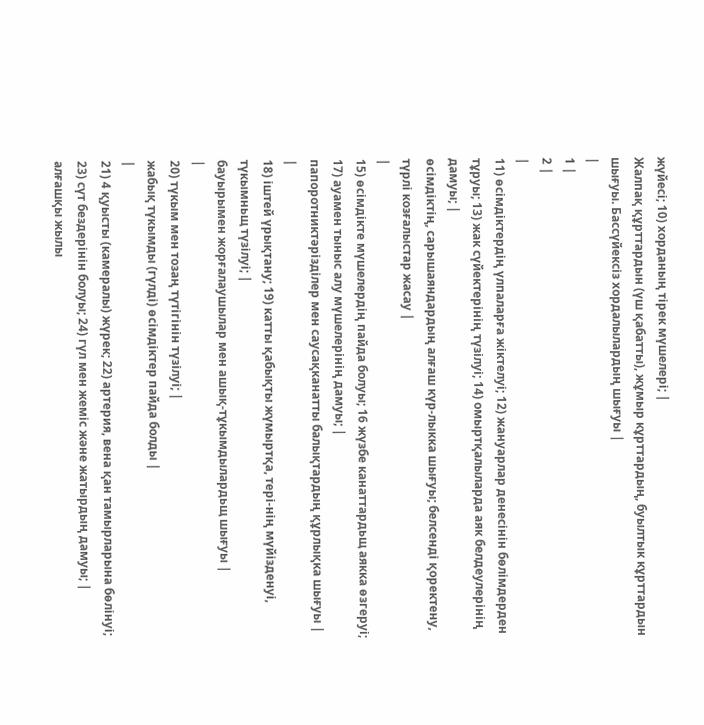жүйесі; 10) хорданың тірек мүшелері; |
Жалпақ құрттардын (үш қабатты), жұмыр кұрттардың, буылтык кұрттардын шығуы. Бассүйексіз хордалылардың шығуы |
|
1 |
2 |
|
11) өсімдіктердің үлпаларға жіктелуі; 12) жануарлар денесінін бөлімдерден тұруы; 13) жак сүйектерінің түзілуі; 14) омыртқалыларда аяк белдеулерінің дамуы; |
өсімдіктің, сарышаяндардың алғаш күр-лыкка шығуы; белсенді қоректену, түрлі козғалыстар жасау |
|
15) өсімдікте мүшелердің пайда болуы; 16 жүзбе канаттардьщ аякка өзгеруі; 17) ауамен тыныс алу мүшелерінің дамуы; |
папоротниктәрізділер мен саусақканатты балықтардың құрлықка шығуы |
|
18) іштей үрықтану; 19) катты қабықты жүмыртқа, тері-нің мүйізденуі, түкымньщ түзілуі; |
бауырымен жорғалаушылар мен ашық-тұкымдылардьщ шығуы |
|
20) түкым мен тозаң түтігінін түзілуі; |
жабық түкымды (гүлді) өсімдіктер пайда болды |
|
21) 4 қуысты (камералы) жүрек; 22) артерия, вена қан тамырларына бөлінуі; 23) сүт бездерінін болуы; 24) гүл мен жеміс және жатырдың дамуы; |
алғашқы жылы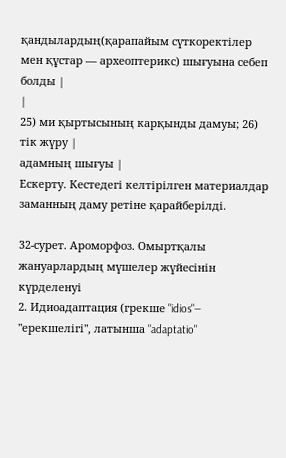қандылардың(қарапайым сүткоректілер мен құстар — археоптерикс) шығуына себеп болды |
|
25) ми қыртысының карқынды дамуы; 26) тік жүру |
адамның шығуы |
Ескерту. Кестедегі келтірілген материалдар заманның даму ретіне қарайберілді.

32-сурет. Ароморфоз. Омыртқалы жануарлардың мүшелер жүйесінін
күрделенуі
2. Идиоадаптация (грекше "idios"— "ерекшелігі", латынша "adaptatio"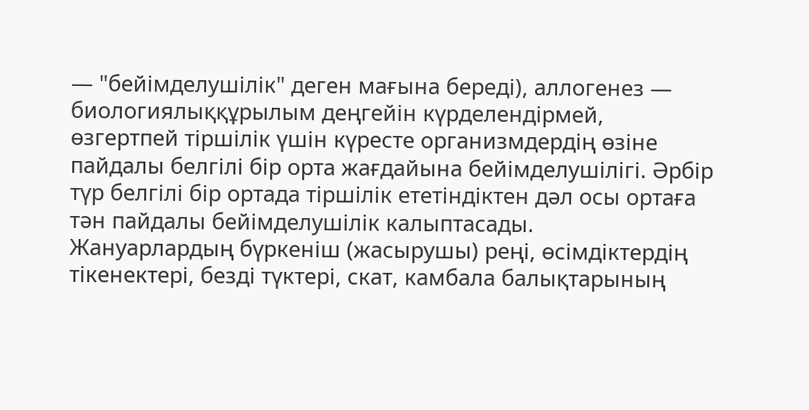— "бейімделушілік" деген мағына береді), аллогенез — биологиялыққұрылым деңгейін күрделендірмей, өзгертпей тіршілік үшін күресте организмдердің өзіне пайдалы белгілі бір орта жағдайына бейімделушілігі. Әрбір түр белгілі бір ортада тіршілік ететіндіктен дәл осы ортаға тән пайдалы бейімделушілік калыптасады.
Жануарлардың бүркеніш (жасырушы) реңі, өсімдіктердің тікенектері, безді түктері, скат, камбала балықтарының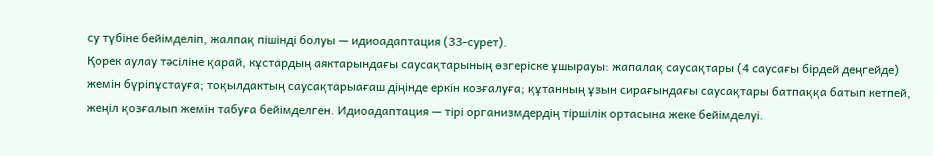су түбіне бейімделіп, жалпақ пішінді болуы — идиоадаптация (33-сурет).
Қорек аулау тәсіліне қарай, кұстардың аяктарындағы саусақтарының өзгеріске ұшырауы: жапалақ саусақтары (4 саусағы бірдей деңгейде) жемін бүріпұстауға; тоқылдактың саусақтарыағаш діңінде еркін козғалуға; құтанның ұзын сирағындағы саусақтары батпаққа батып кетпей, жеңіл қозғалып жемін табуға бейімделген. Идиоадаптация — тірі организмдердің тіршілік ортасына жеке бейімделуі.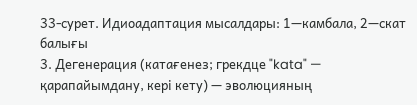33-сурет. Идиоадаптация мысалдары: 1—камбала, 2—скат балығы
3. Дегенерация (катағенез; грекдце "kata" — қарапайымдану, кері кету) — эволюцияның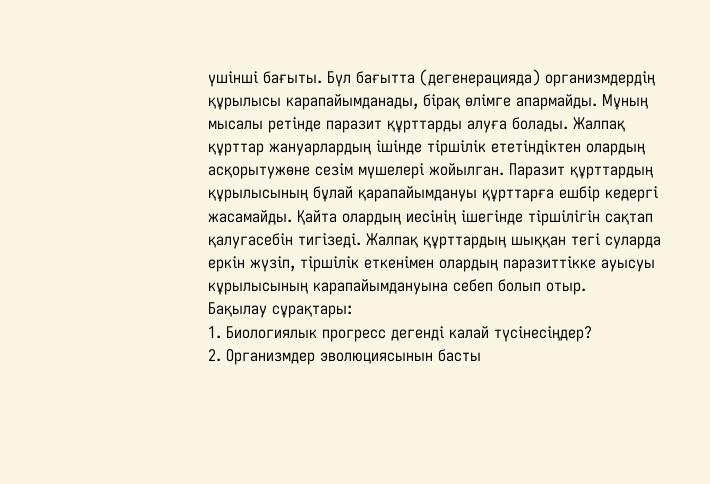үшінші бағыты. Бүл бағытта (дегенерацияда) организмдердің құрылысы карапайымданады, бірақ өлімге апармайды. Мұның мысалы ретінде паразит құрттарды алуға болады. Жалпақ құрттар жануарлардың ішінде тіршілік ететіндіктен олардың асқорытужөне сезім мүшелері жойылган. Паразит құрттардың құрылысының бұлай қарапайымдануы құрттарға ешбір кедергі жасамайды. Қайта олардың иесінің ішегінде тіршілігін сақтап қалугасебін тигізеді. Жалпақ құрттардың шыққан тегі суларда еркін жүзіп, тіршілік еткенімен олардың паразиттікке ауысуы кұрылысының карапайымдануына себеп болып отыр.
Бақылау сұрақтары:
1. Биологиялык прогресс дегенді калай түсінесіңдер?
2. Организмдер эволюциясынын басты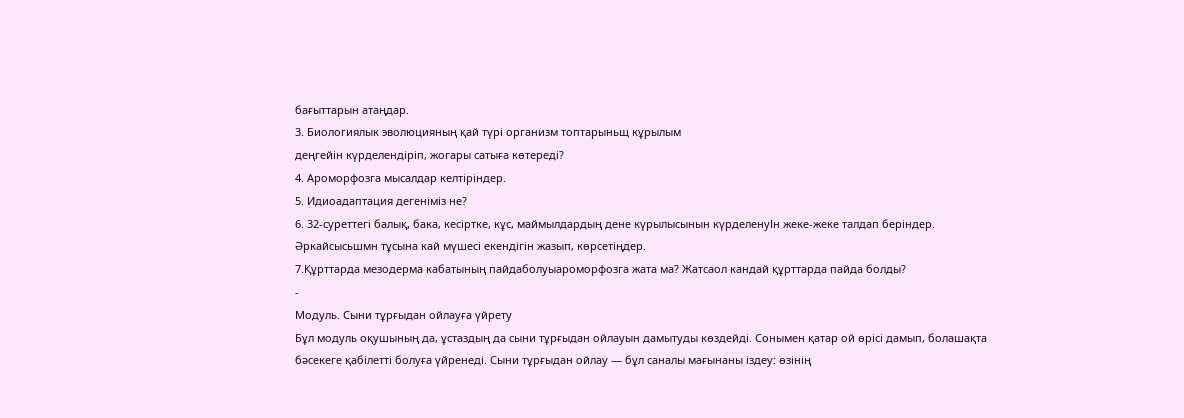бағыттарын атаңдар.
3. Биологиялык эволюцияның қай түрі организм топтарыньщ кұрылым
деңгейін күрделендіріп, жогары сатыға көтереді?
4. Ароморфозга мысалдар келтіріндер.
5. Идиоадаптация дегеніміз не?
6. 32-суреттегі балық, бака, кесіртке, кұс, маймылдардың дене күрылысынын күрделенуІн жеке-жеке талдап беріндер. Әркайсысьшмн тұсына кай мүшесі екендігін жазып, көрсетіңдер.
7.Құрттарда мезодерма кабатының пайдаболуыароморфозга жата ма? Жатсаол кандай құрттарда пайда болды?
-
Модуль. Сыни тұрғыдан ойлауға үйрету
Бұл модуль оқушының да, ұстаздың да сыни тұрғыдан ойлауын дамытуды көздейді. Сонымен қатар ой өрісі дамып, болашақта бәсекеге қабілетті болуға үйренеді. Сыни тұрғыдан ойлау — бұл саналы мағынаны іздеу: өзінің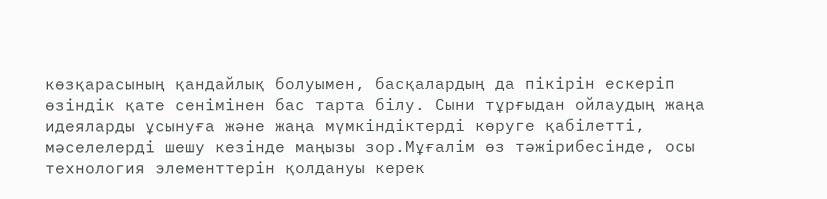көзқарасының қандайлық болуымен, басқалардың да пікірін ескеріп өзіндік қате сенімінен бас тарта білу. Сыни тұрғыдан ойлаудың жаңа идеяларды ұсынуға және жаңа мүмкіндіктерді көруге қабілетті, мәселелерді шешу кезінде маңызы зор.Мұғалім өз тәжірибесінде, осы технология элементтерін қолдануы керек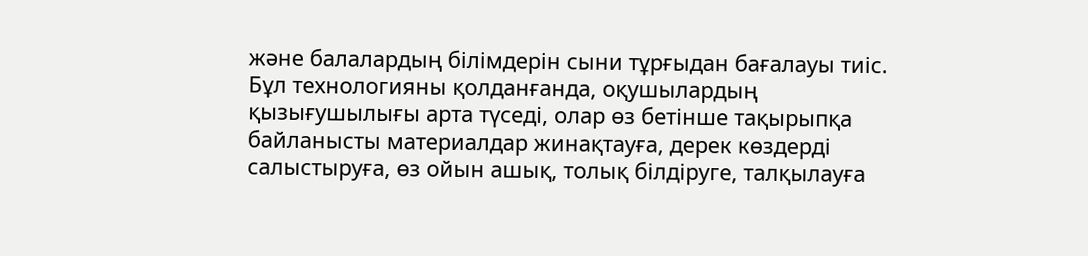және балалардың білімдерін сыни тұрғыдан бағалауы тиіс. Бұл технологияны қолданғанда, оқушылардың қызығушылығы арта түседі, олар өз бетінше тақырыпқа байланысты материалдар жинақтауға, дерек көздерді салыстыруға, өз ойын ашық, толық білдіруге, талқылауға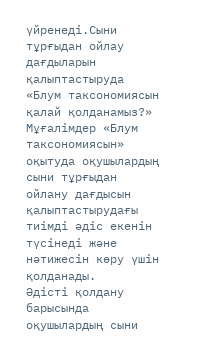үйренеді.Сыни тұрғыдан ойлау дағдыларын қалыптастыруда «Блум таксономиясын қалай қолданамыз?»
Мұғалімдер «Блум таксономиясын» оқытуда оқушылардың сыни тұрғыдан ойлану дағдысын қалыптастырудағы тиімді әдіс екенін түсінеді және нәтижесін көру үшін қолданады.
Әдісті қолдану барысында оқушылардың сыни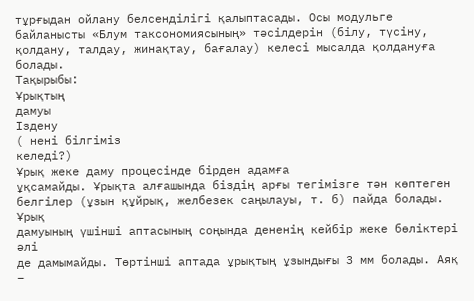тұрғыдан ойлану белсенділігі қалыптасады. Осы модульге байланысты «Блум таксономиясының» тәсілдерін (білу, түсіну, қолдану, талдау, жинақтау, бағалау) келесі мысалда қолдануға болады.
Тақырыбы:
Ұрықтың
дамуы
Іздену
( нені білгіміз
келеді?)
Ұрық жеке даму процесінде бірден адамға
ұқсамайды. Ұрықта алғашында біздің арғы тегімізге тән көптеген
белгілер (ұзын құйрық, желбезек саңылауы, т. б) пайда болады. Ұрық
дамуының үшінші аптасының соңында дененің кейбір жеке бөліктері әлі
де дамымайды. Төртінші аптада ұрықтың ұзындығы 3 мм болады. Аяқ –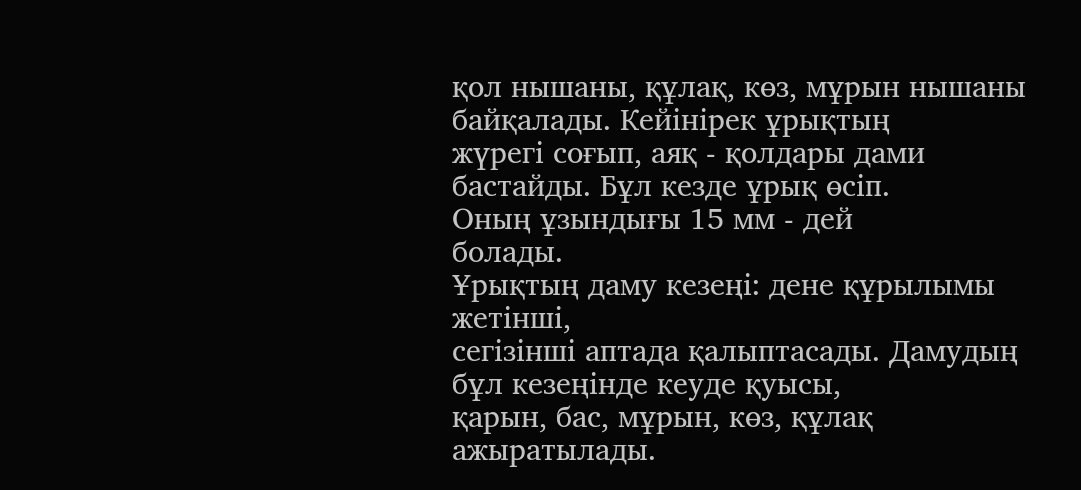қол нышаны, құлақ, көз, мұрын нышаны байқалады. Кейінірек ұрықтың
жүрегі соғып, аяқ - қолдары дами бастайды. Бұл кезде ұрық өсіп.
Оның ұзындығы 15 мм - дей
болады.
Ұрықтың даму кезеңі: дене құрылымы жетінші,
сегізінші аптада қалыптасады. Дамудың бұл кезеңінде кеуде қуысы,
қарын, бас, мұрын, көз, құлақ ажыратылады.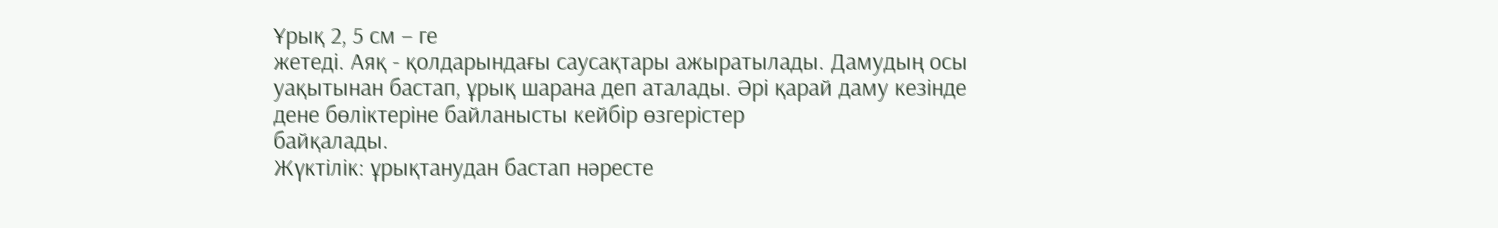Ұрық 2, 5 см – ге
жетеді. Аяқ - қолдарындағы саусақтары ажыратылады. Дамудың осы
уақытынан бастап, ұрық шарана деп аталады. Әрі қарай даму кезінде
дене бөліктеріне байланысты кейбір өзгерістер
байқалады.
Жүктілік: ұрықтанудан бастап нәресте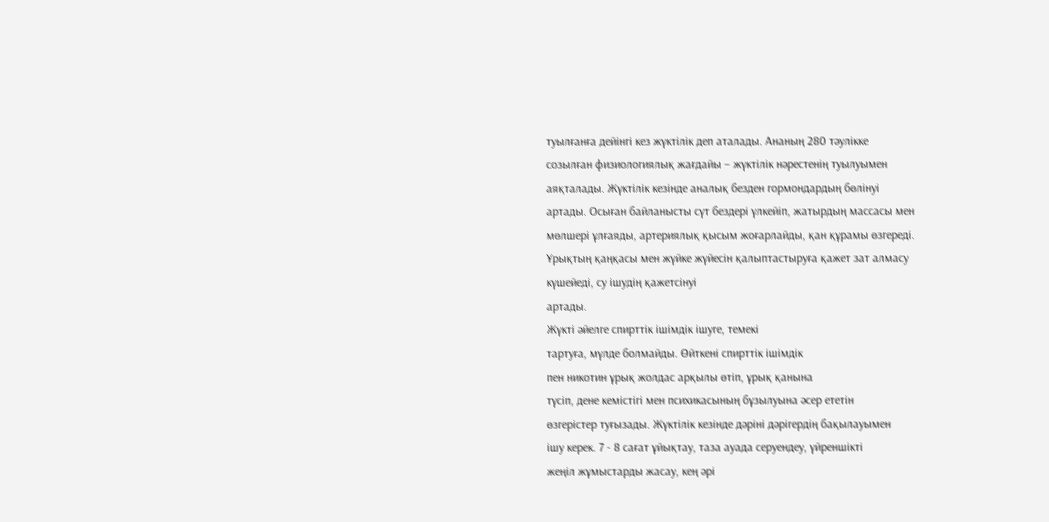туылғанға дейінгі кез жүктілік деп аталады. Ананың 280 тәулікке
созылған физиологиялық жағдайы – жүктілік нәрестенің туылуымен
аяқталады. Жүктілік кезінде аналық безден гормондардың бөлінуі
артады. Осыған байланысты сүт бездері үлкейіп, жатырдың массасы мен
мөлшері ұлғаяды, артериялық қысым жоғарлайды, қан құрамы өзгереді.
Ұрықтың қаңқасы мен жүйке жүйесін қалыптастыруға қажет зат алмасу
күшейеді, су ішудің қажетсінуі
артады.
Жүкті әйелге спирттік ішімдік ішуге, темекі
тартуға, мүлде болмайды. Өйткені спирттік ішімдік
пен никотин ұрық жолдас арқылы өтіп, ұрық қанына
түсіп, дене кемістігі мен психикасының бұзылуына әсер ететін
өзгерістер туғызады. Жүктілік кезінде дәріні дәрігердің бақылауымен
ішу керек. 7 - 8 сағат ұйықтау, таза ауада серуендеу, үйреншікті
жеңіл жұмыстарды жасау, кең әрі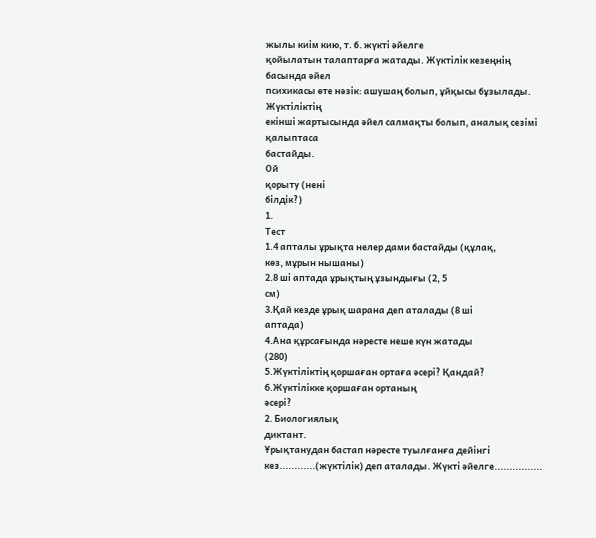жылы киім кию, т. б. жүкті әйелге
қойылатын талаптарға жатады. Жүктілік кезеңнің басында әйел
психикасы өте нәзік: ашушаң болып, ұйқысы бұзылады. Жүктіліктің
екінші жартысында әйел салмақты болып, аналық сезімі қалыптаса
бастайды.
Ой
қорыту (нені
білдік?)
1.
Тест
1.4 апталы ұрықта нелер дами бастайды (құлақ,
көз, мұрын нышаны)
2.8 ші аптада ұрықтың ұзындығы (2, 5
см)
3.Қай кезде ұрық шарана деп аталады (8 ші
аптада)
4.Ана құрсағында нәресте неше күн жатады
(280)
5.Жүктіліктің қоршаған ортаға әсері? Қандай?
6.Жүктілікке қоршаған ортаның
әсері?
2. Биологиялық
диктант.
Ұрықтанудан бастап нәресте туылғанға дейінгі
кез............(жүктілік) деп аталады. Жүкті әйелге................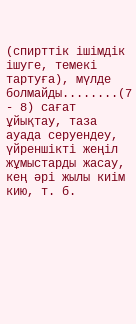(спирттік ішімдік ішуге, темекі тартуға), мүлде болмайды........(7
- 8) сағат ұйықтау, таза ауада серуендеу, үйреншікті жеңіл
жұмыстарды жасау, кең әрі жылы киім кию, т. б.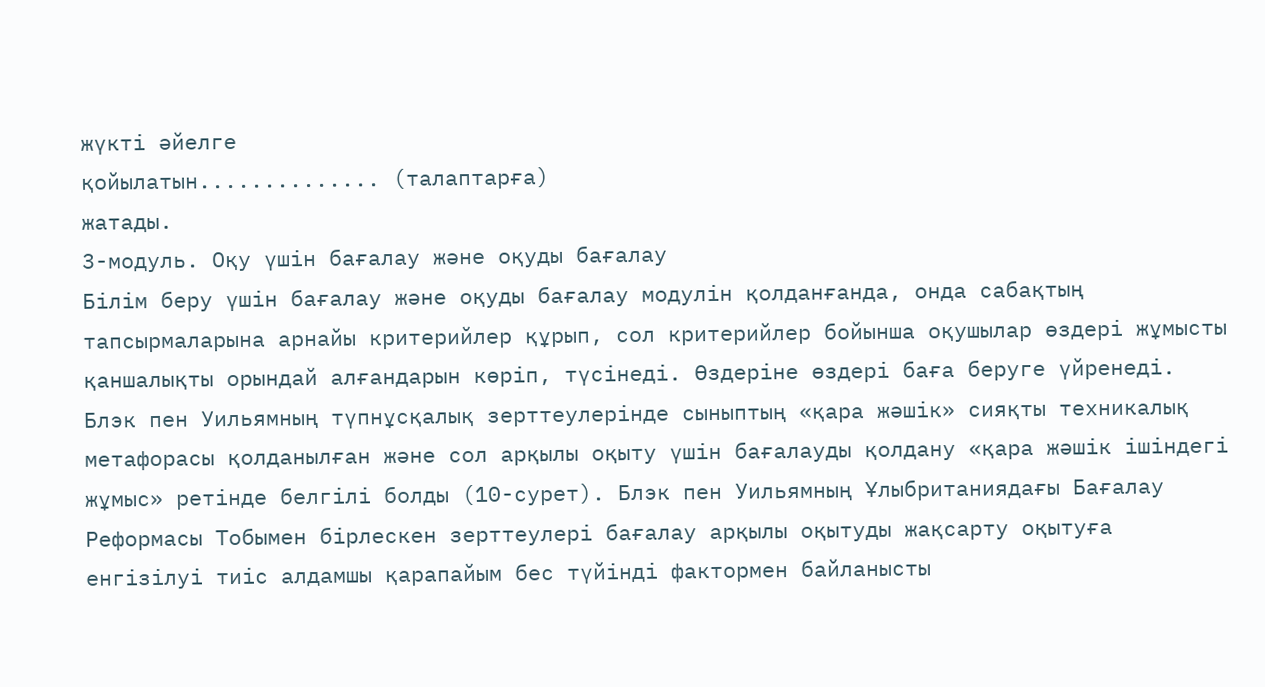жүкті әйелге
қойылатын.............. (талаптарға)
жатады.
3-модуль. Оқу үшін бағалау және оқуды бағалау
Білім беру үшін бағалау және оқуды бағалау модулін қолданғанда, онда сабақтың тапсырмаларына арнайы критерийлер құрып, сол критерийлер бойынша оқушылар өздері жұмысты қаншалықты орындай алғандарын көріп, түсінеді. Өздеріне өздері баға беруге үйренеді. Блэк пен Уильямның түпнұсқалық зерттеулерінде сыныптың «қара жәшік» сияқты техникалық метафорасы қолданылған және сол арқылы оқыту үшін бағалауды қолдану «қара жәшік ішіндегі жұмыс» ретінде белгілі болды (10-сурет). Блэк пен Уильямның Ұлыбританиядағы Бағалау Реформасы Тобымен бірлескен зерттеулері бағалау арқылы оқытуды жақсарту оқытуға енгізілуі тиіс алдамшы қарапайым бес түйінді фактормен байланысты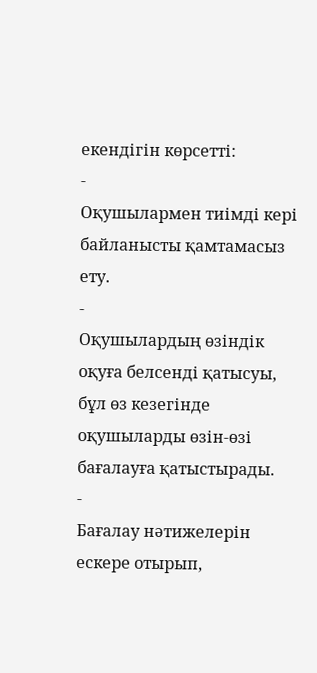екендігін көрсетті:
-
Оқушылармен тиімді кері байланысты қамтамасыз ету.
-
Оқушылардың өзіндік оқуға белсенді қатысуы, бұл өз кезегінде оқушыларды өзін-өзі бағалауға қатыстырады.
-
Бағалау нәтижелерін ескере отырып,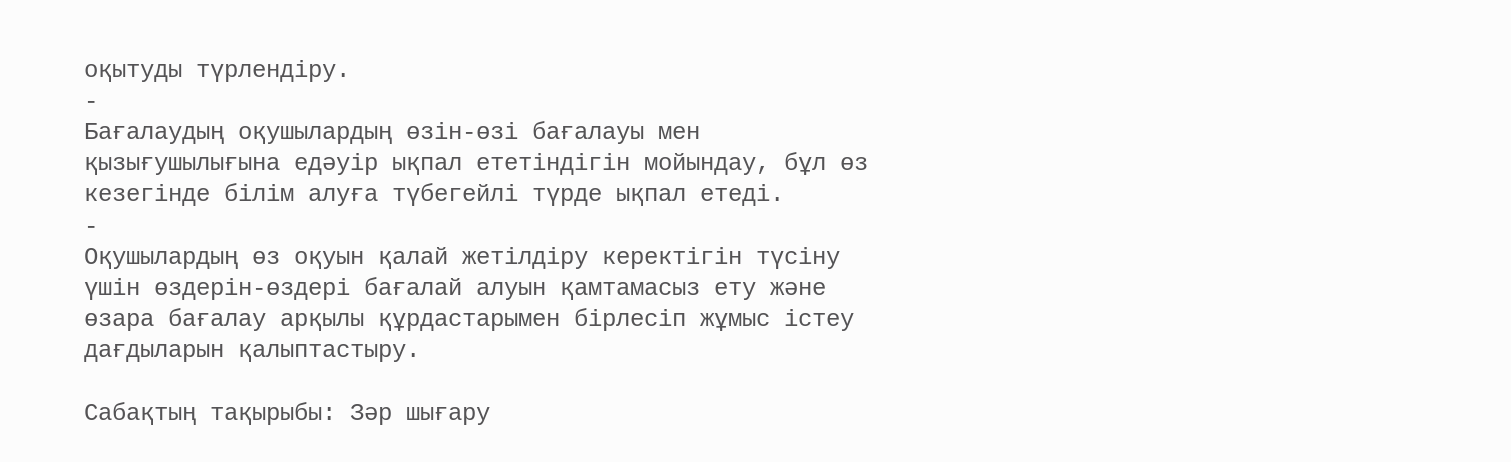оқытуды түрлендіру.
-
Бағалаудың оқушылардың өзін-өзі бағалауы мен қызығушылығына едәуір ықпал ететіндігін мойындау, бұл өз кезегінде білім алуға түбегейлі түрде ықпал етеді.
-
Оқушылардың өз оқуын қалай жетілдіру керектігін түсіну үшін өздерін-өздері бағалай алуын қамтамасыз ету және өзара бағалау арқылы құрдастарымен бірлесіп жұмыс істеу дағдыларын қалыптастыру.

Сабақтың тақырыбы: Зәр шығару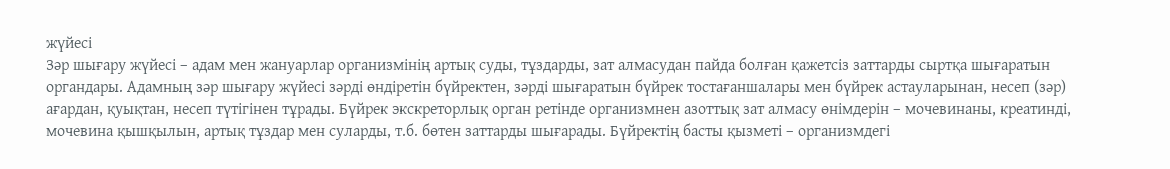жүйесі
Зәр шығару жүйесі – адам мен жануарлар организмінің артық суды, тұздарды, зат алмасудан пайда болған қажетсіз заттарды сыртқа шығаратын органдары. Адамның зәр шығару жүйесі зәрді өндіретін бүйректен, зәрді шығаратын бүйрек тостағаншалары мен бүйрек астауларынан, несеп (зәр) ағардан, қуықтан, несеп түтігінен тұрады. Бүйрек экскреторлық орган ретінде организмнен азоттық зат алмасу өнімдерін – мочевинаны, креатинді, мочевина қышқылын, артық тұздар мен суларды, т.б. бөтен заттарды шығарады. Бүйректің басты қызметі – организмдегі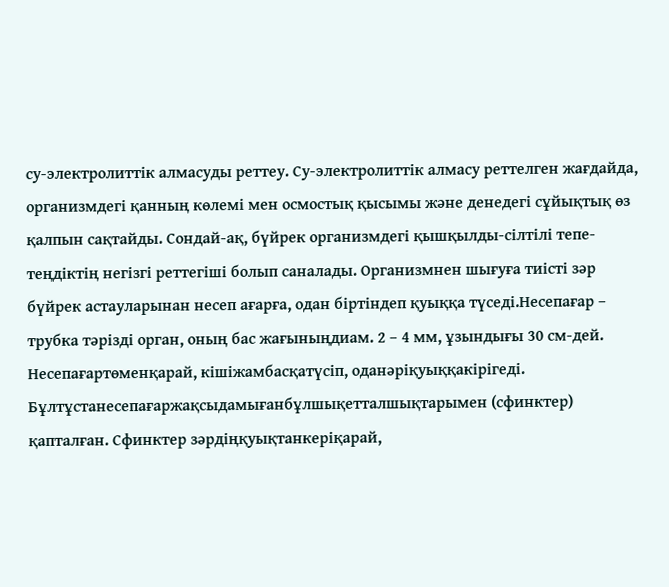су-электролиттік алмасуды реттеу. Су-электролиттік алмасу реттелген жағдайда, организмдегі қанның көлемі мен осмостық қысымы және денедегі сұйықтық өз қалпын сақтайды. Сондай-ақ, бүйрек организмдегі қышқылды-сілтілі тепе-теңдіктің негізгі реттегіші болып саналады. Организмнен шығуға тиісті зәр бүйрек астауларынан несеп ағарға, одан біртіндеп қуыққа түседі.Несепағар – трубка тәрізді орган, оның бас жағыныңдиам. 2 – 4 мм, ұзындығы 30 см-дей. Несепағартөменқарай, кішіжамбасқатүсіп, оданәріқуыққакірігеді. Бұлтұстанесепағаржақсыдамығанбұлшықетталшықтарымен (сфинктер) қапталған. Сфинктер зәрдіңқуықтанкеріқарай,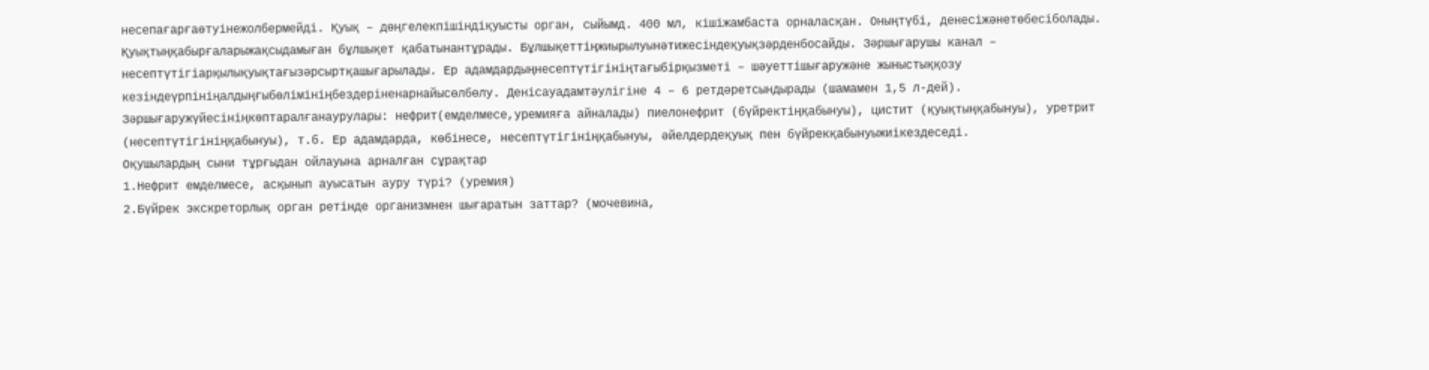несепағарғаөтуінежолбермейді. Қуық – дөңгелекпішіндіқуысты орган, сыйымд. 400 мл, кішіжамбаста орналасқан. Оныңтүбі, денесіжәнетөбесіболады. Қуықтыңқабырғаларыжақсыдамыған бұлшықет қабатынантұрады. Бұлшықеттіңжиырылуынәтижесіндеқуықзәрденбосайды. Зәршығарушы канал – несептүтігіарқылықуықтағызәрсыртқашығарылады. Ер адамдардыңнесептүтігініңтағыбірқызметі – шәуеттішығаружәне жыныстыққозу кезіндеүрпініңалдыңғыбөлімініңбездеріненарнайысөлбөлу. Денісауадамтәулігіне 4 – 6 ретдәретсындырады (шамамен 1,5 л-дей). Зәршығаружүйесініңкөптаралғанаурулары: нефрит(емделмесе,уремияға айналады) пиелонефрит (бүйректіңқабынуы), цистит (қуықтыңқабынуы), уретрит (несептүтігініңқабынуы), т.б. Ер адамдарда, көбінесе, несептүтігініңқабынуы, әйелдердеқуық пен бүйрекқабынуыжиікездеседі.
Оқушылардың сыни тұрғыдан ойлауына арналған сұрақтар
1.Нефрит емделмесе, асқынып ауысатын ауру түрі? (уремия)
2.Бүйрек экскреторлық орган ретінде организмнен шығаратын заттар? (мочевина,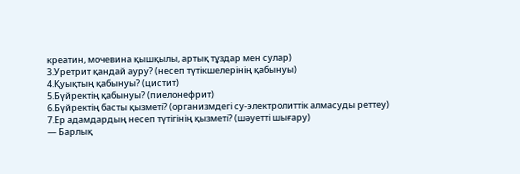креатин, мочевина қышқылы, артық тұздар мен сулар)
3.Уретрит қандай ауру? (несеп түтікшелерінің қабынуы)
4.Қуықтың қабынуы? (цистит)
5.Бүйректің қабынуы? (пиелонефрит)
6.Бүйректің басты қызметі? (организмдегі су-электролиттік алмасуды реттеу)
7.Ер адамдардың несеп түтігінің қызметі? (шәуетті шығару)
— Барлық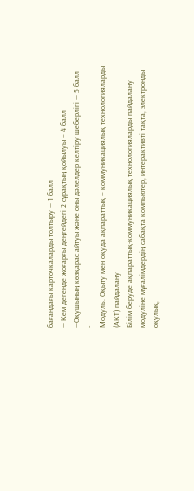бағандағы карточкаларды толтыру — 1 балл
— Кем дегенде жоғарғы деңгейдегі 2 сұрақтың қойылуы – 4 балл
—Оқушының көзқарас айтуы және оны дәлелдер келтіру шеберлігі — 5 балл
-
Модуль. Оқыту мен оқуда ақпараттық – коммуникациялық технологияларды (АКТ) пайдалану
Білім беруде ақпараттық-коммуникациялық технологияларды пайдалану модуліне мұғалімдердің сабақта компьютер, интерактивті тақта, электронды оқулық,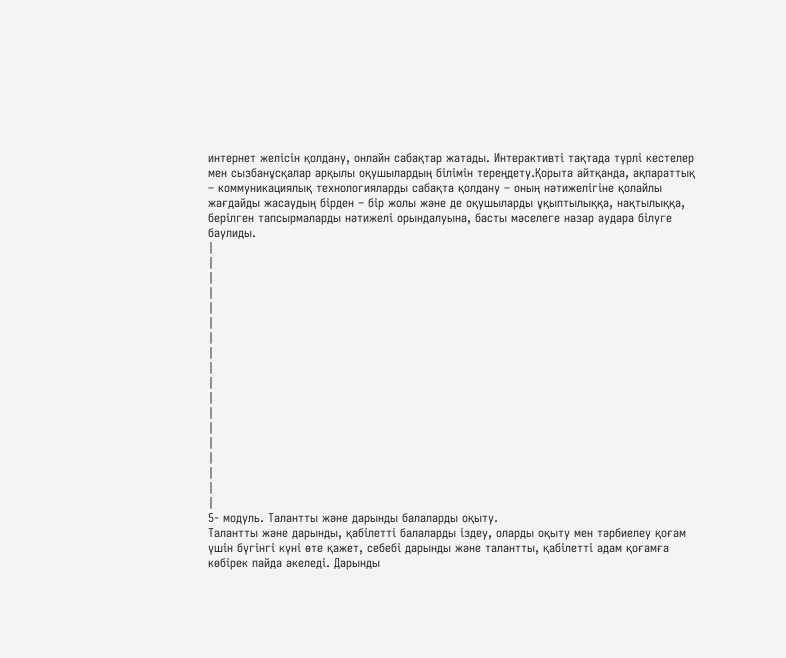интернет желісін қолдану, онлайн сабақтар жатады. Интерактивті тақтада түрлі кестелер мен сызбанұсқалар арқылы оқушылардың білімін тереңдету.Қорыта айтқанда, ақпараттық – коммуникациялық технологияларды сабақта қолдану – оның нәтижелігіне қолайлы жағдайды жасаудың бірден – бір жолы және де оқушыларды ұқыптылыққа, нақтылыққа, берілген тапсырмаларды нәтижелі орындалуына, басты мәселеге назар аудара білуге баулиды.
|
|
|
|
|
|
|
|
|
|
|
|
|
|
|
|
|
|
5- модуль. Талантты және дарынды балаларды оқыту.
Талантты және дарынды, қабілетті балаларды іздеу, оларды оқыту мен тәрбиелеу қоғам үшін бүгінгі күні өте қажет, себебі дарынды және талантты, қабілетті адам қоғамға көбірек пайда әкеледі. Дарынды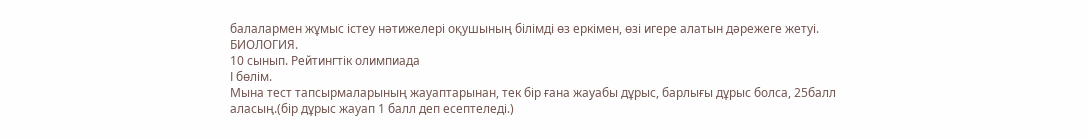балалармен жұмыс істеу нәтижелері оқушының білімді өз еркімен, өзі игере алатын дәрежеге жетуі.
БИОЛОГИЯ.
10 сынып. Рейтингтік олимпиада
І бөлім.
Мына тест тапсырмаларының жауаптарынан, тек бір ғана жауабы дұрыс, барлығы дұрыс болса, 25балл аласың.(бір дұрыс жауап 1 балл деп есептеледі.)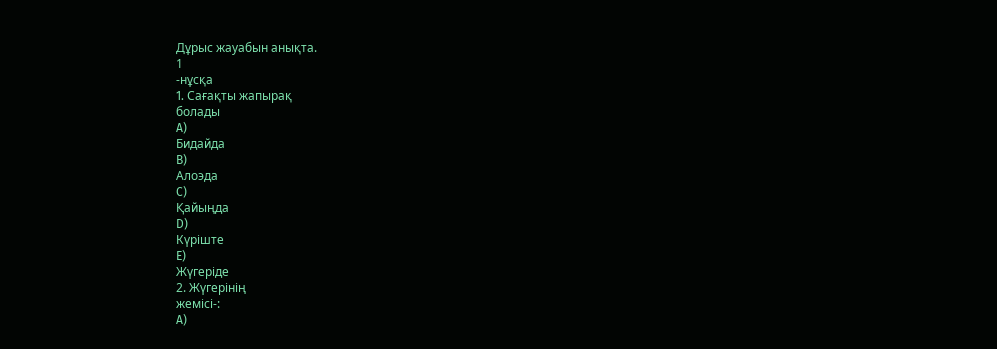Дұрыс жауабын анықта.
1
-нұсқа
1. Cағақты жапырақ
болады
A)
Бидайда
B)
Алоэда
C)
Қайыңда
D)
Күріште
E)
Жүгеріде
2. Жүгерінің
жемісі-:
A)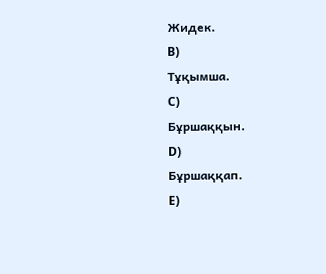Жидек.
B)
Тұқымша.
C)
Бұршаққын.
D)
Бұршаққап.
E)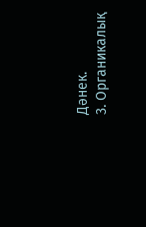Дәнек.
3. Органикалық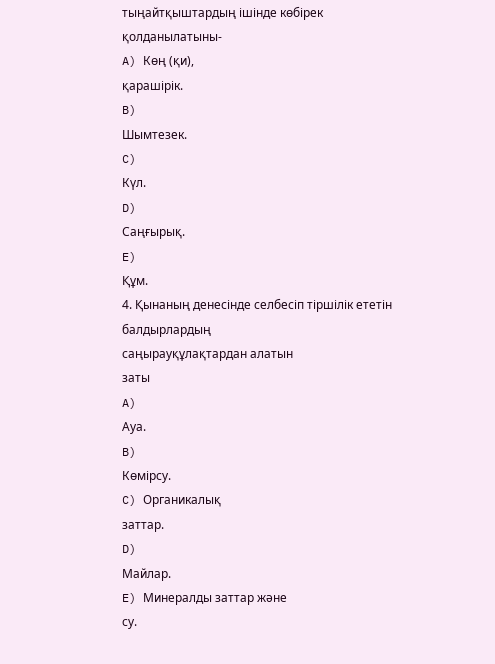тыңайтқыштардың ішінде көбірек
қолданылатыны-
A) Көң (қи),
қарашірік.
B)
Шымтезек.
C)
Күл.
D)
Саңғырық.
E)
Құм.
4. Қынаның денесінде селбесіп тіршілік ететін
балдырлардың
саңырауқұлақтардан алатын
заты
A)
Ауа.
B)
Көмірсу.
C) Органикалық
заттар.
D)
Майлар.
E) Минералды заттар және
су.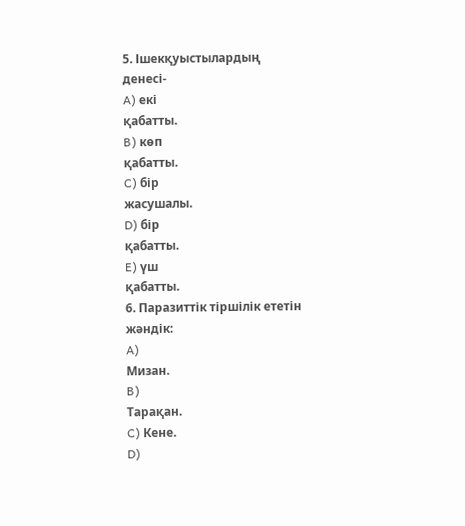5. Ішекқуыстылардың
денесі-
A) екі
қабатты.
B) көп
қабатты.
C) бір
жасушалы.
D) бір
қабатты.
E) үш
қабатты.
6. Паразиттік тіршілік ететін
жәндік:
A)
Мизан.
B)
Тарақан.
C) Кене.
D)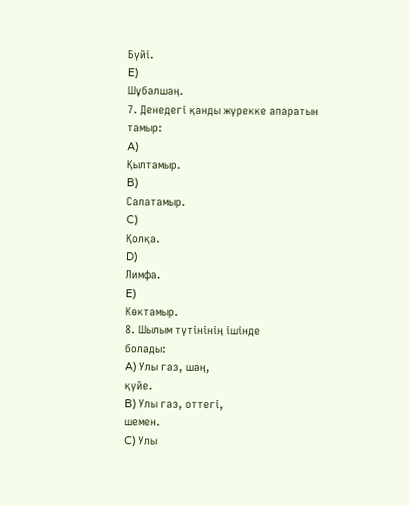Бүйі.
E)
Шұбалшаң.
7. Денедегі қанды жүрекке апаратын
тамыр:
A)
Қылтамыр.
B)
Салатамыр.
C)
Қолқа.
D)
Лимфа.
E)
Көктамыр.
8. Шылым түтінінің ішінде
болады:
A) Улы газ, шаң,
қүйе.
B) Улы газ, оттегі,
шемен.
C) Улы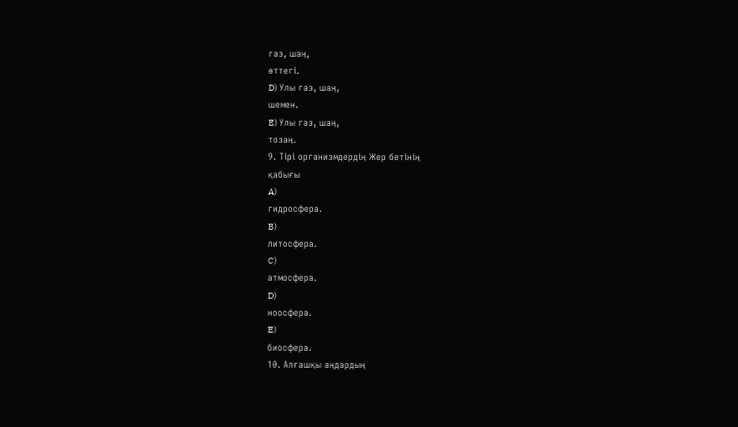газ, шаң,
өттегі.
D) Улы газ, шаң,
шемен.
E) Улы газ, шаң,
тозаң.
9. Тірі организмдердің Жер бетінің
қабығы
A)
гидросфера.
B)
литосфера.
C)
атмосфера.
D)
ноосфера.
E)
биосфера.
10. Алғашқы аңдардың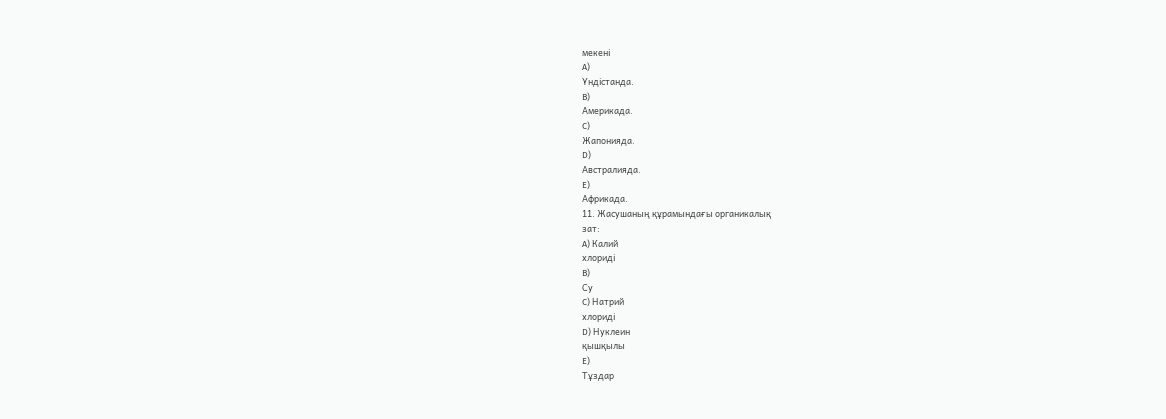мекені
A)
Үндістанда.
B)
Америкада.
C)
Жапонияда.
D)
Австралияда.
E)
Африкада.
11. Жасушаның құрамындағы органикалық
зат:
A) Калий
хлориді
B)
Cу
C) Натрий
хлориді
D) Нуклеин
қышқылы
E)
Тұздар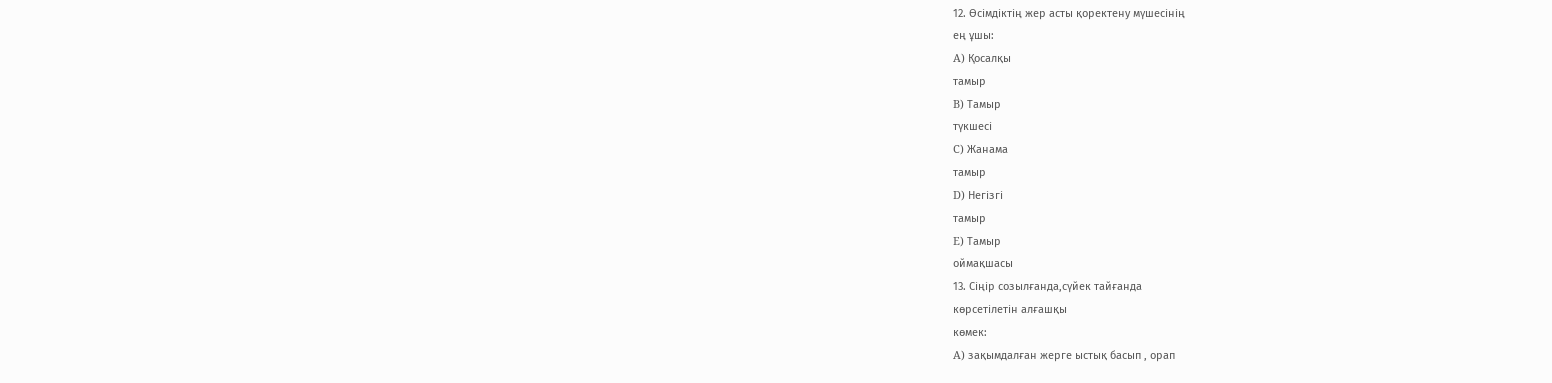12. Өсімдіктің жер асты қоректену мүшесінің
ең ұшы:
A) Қосалқы
тамыр
B) Тамыр
түкшесі
C) Жанама
тамыр
D) Негізгі
тамыр
E) Тамыр
оймақшасы
13. Сіңір созылғанда,сүйек тайғанда
көрсетілетін алғашқы
көмек:
A) зақымдалған жерге ыстық басып , орап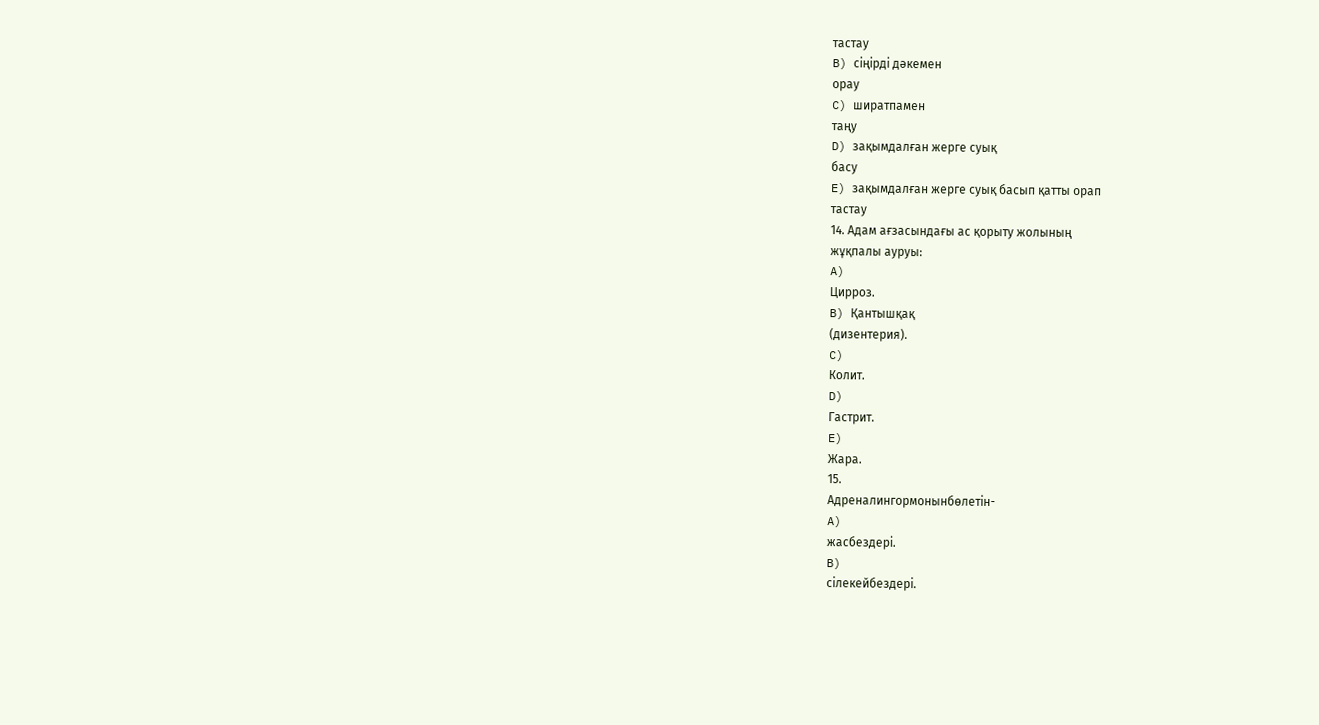тастау
B) сіңірді дәкемен
орау
C) ширатпамен
таңу
D) зақымдалған жерге суық
басу
E) зақымдалған жерге суық басып қатты орап
тастау
14. Адам ағзасындағы ас қорыту жолының
жұқпалы ауруы:
A)
Цирроз.
B) Қантышқақ
(дизентерия).
C)
Колит.
D)
Гастрит.
E)
Жара.
15.
Aдреналингормонынбөлетін-
A)
жасбездері.
B)
сілекейбездері.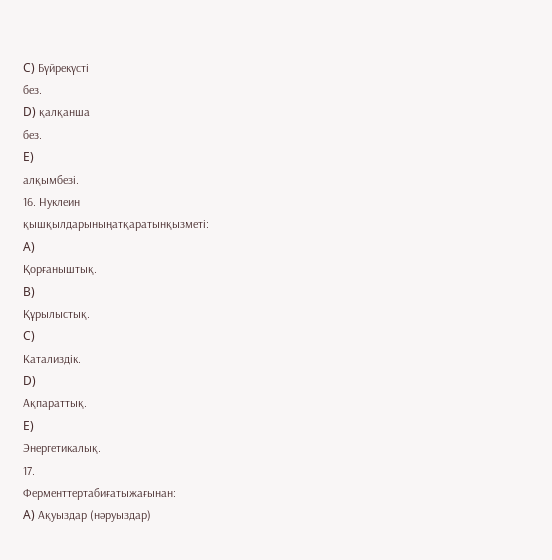C) Бүйрекүсті
без.
D) қалқанша
без.
E)
алқымбезі.
16. Нуклеин
қышқылдарыныңатқаратынқызметі:
A)
Қорғаныштық.
B)
Құрылыстық.
C)
Катализдік.
D)
Ақпараттық.
E)
Энергетикалық.
17.
Ферменттертабиғатыжағынан:
A) Ақуыздар (нәруыздар)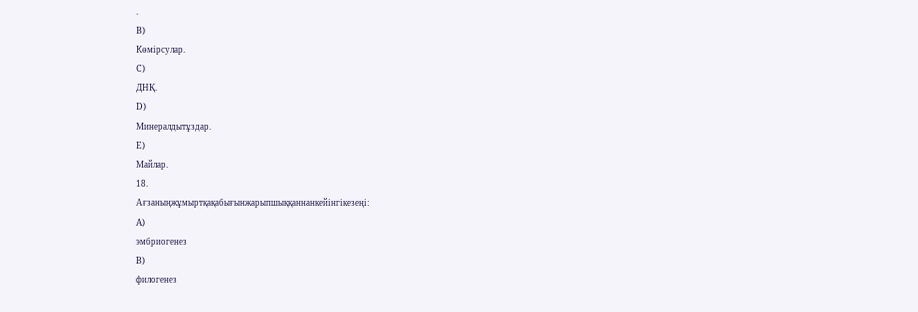.
B)
Көмірсулар.
C)
ДНҚ.
D)
Минералдытұздар.
E)
Майлар.
18.
Ағзаныңжұмыртқақабығынжарыпшыққаннанкейінгікезеңі:
A)
эмбриогенез
B)
филогенез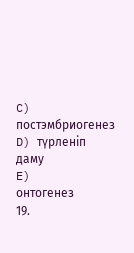C)
постэмбриогенез
D) түрленіп
даму
E)
онтогенез
19.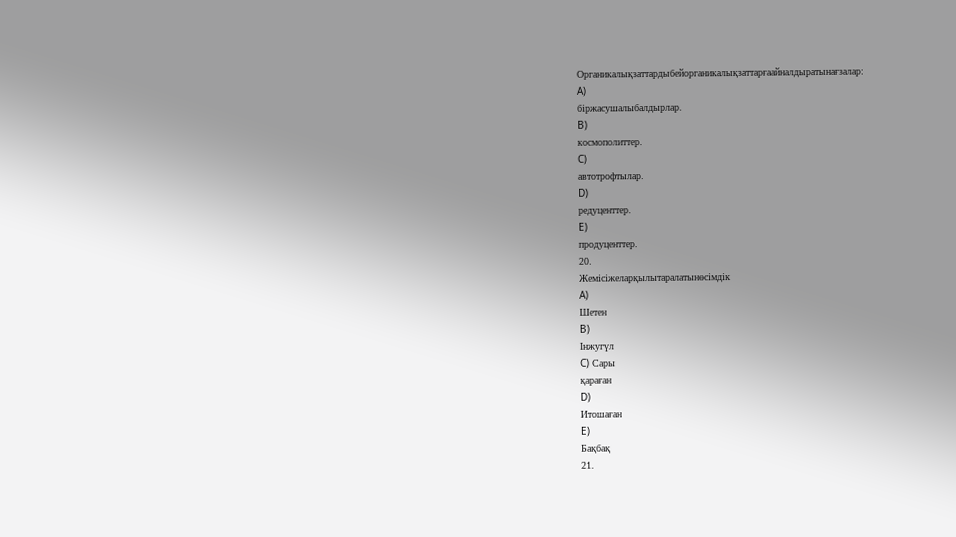Органикалықзаттардыбейорганикалықзаттарғаайналдыратынағзалар:
A)
біржасушалыбалдырлар.
B)
космополиттер.
C)
автотрофтылар.
D)
редуценттер.
E)
продуценттер.
20.
Жемісіжеларқылытаралатынөсімдік
A)
Шетен
B)
Інжугүл
C) Сары
қараған
D)
Итошаған
E)
Бақбақ
21.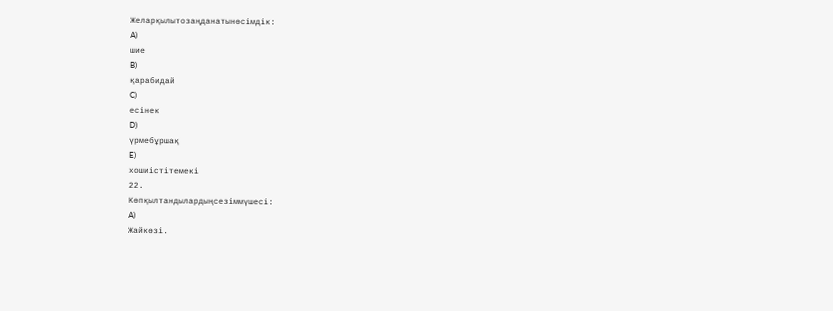Желарқылытозаңданатынөсімдік:
A)
шие
B)
қарабидай
C)
есінек
D)
үрмебұршақ
E)
хошиістітемекі
22.
Көпқылтандылардыңсезіммүшесі:
A)
Жайкөзі.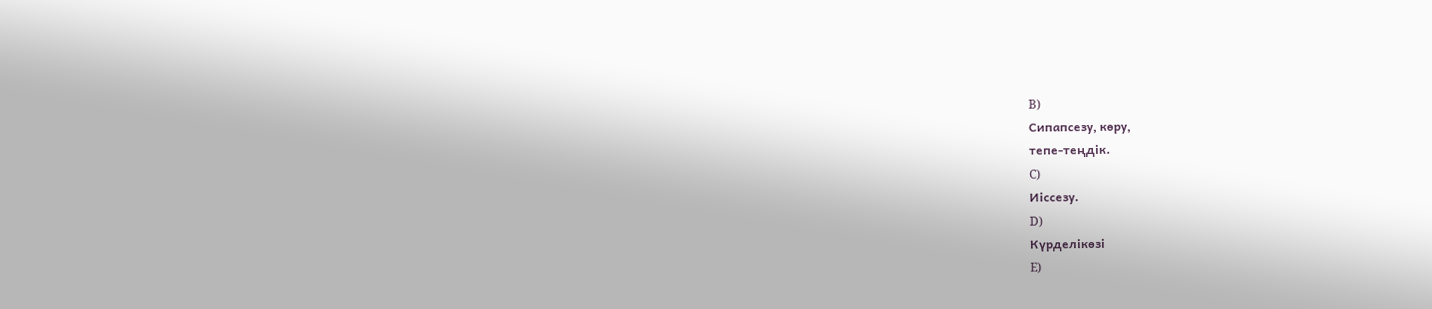B)
Сипапcезу, көру,
тепе-теңдік.
C)
Иіссезу.
D)
Күрделікөзі
E)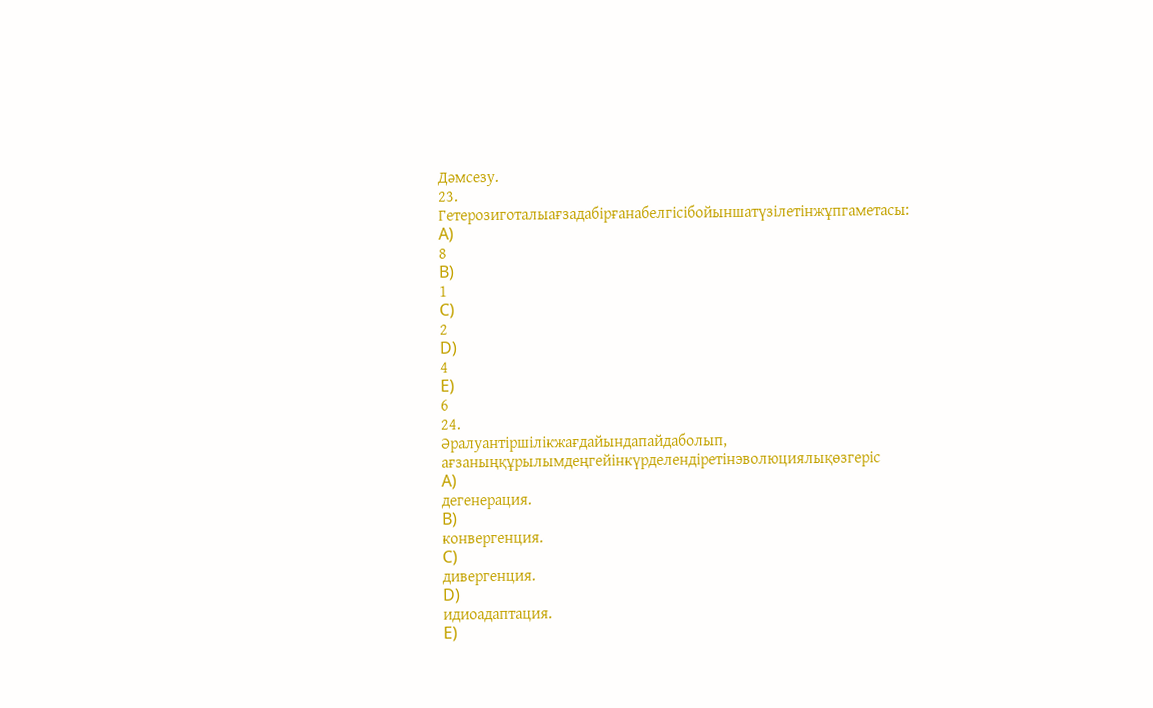Дәмсезу.
23.
Гетерозиготалыағзадабірғанабелгісібойыншатүзілетінжұпгаметасы:
A)
8
B)
1
C)
2
D)
4
E)
6
24.
Әралуантіршілікжағдайындапайдаболып,
ағзаныңқұрылымдеңгейінкүрделендіретінэволюциялықөзгеріс
A)
дегенерация.
B)
конвергенция.
C)
дивергенция.
D)
идиоадаптация.
E)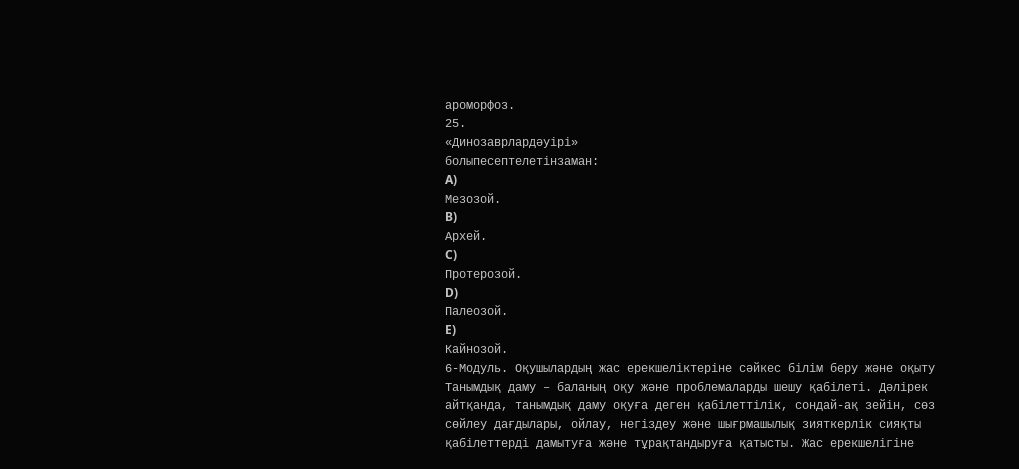ароморфоз.
25.
«Динозаврлардәуірі»
болыпесептелетінзаман:
A)
Мезозой.
B)
Архей.
C)
Протерозой.
D)
Палеозой.
E)
Кайнозой.
6-Модуль. Оқушылардың жас ерекшеліктеріне сәйкес білім беру және оқыту
Танымдық даму – баланың оқу және проблемаларды шешу қабілеті. Дәлірек айтқанда, танымдық даму оқуға деген қабілеттілік, сондай-ақ зейін, сөз сөйлеу дағдылары, ойлау, негіздеу және шығрмашылық зияткерлік сияқты қабілеттерді дамытуға және тұрақтандыруға қатысты. Жас ерекшелігіне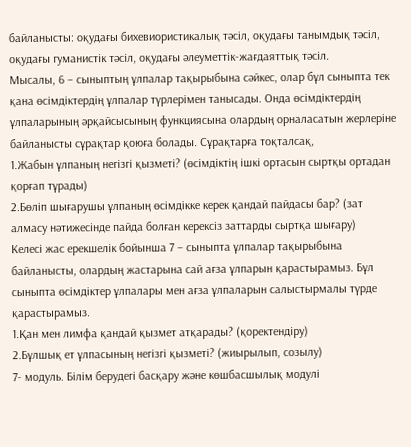байланысты: оқудағы бихевиористикалық тәсіл, оқудағы танымдық тәсіл, оқудағы гуманистік тәсіл, оқудағы әлеуметтік-жағдаяттық тәсіл.
Мысалы, 6 – сыныптың ұлпалар тақырыбына сәйкес, олар бұл сыныпта тек қана өсімдіктердің ұлпалар түрлерімен танысады. Онда өсімдіктердің ұлпаларының әрқайсысының функциясына олардың орналасатын жерлеріне байланысты сұрақтар қоюға болады. Сұрақтарға тоқталсақ,
1.Жабын ұлпаның негізгі қызметі? (өсімдіктің ішкі ортасын сыртқы ортадан қорғап тұрады)
2.Бөліп шығарушы ұлпаның өсімдікке керек қандай пайдасы бар? (зат алмасу нәтижесінде пайда болған керексіз заттарды сыртқа шығару)
Келесі жас ерекшелік бойынша 7 – сыныпта ұлпалар тақырыбына байланысты, олардың жастарына сай ағза ұлпарын қарастырамыз. Бұл сыныпта өсімдіктер ұлпалары мен ағза ұлпаларын салыстырмалы түрде қарастырамыз.
1.Қан мен лимфа қандай қызмет атқарады? (қоректендіру)
2.Бұлшық ет ұлпасының негізгі қызметі? (жиырылып, созылу)
7- модуль. Білім берудегі басқару және көшбасшылық модулі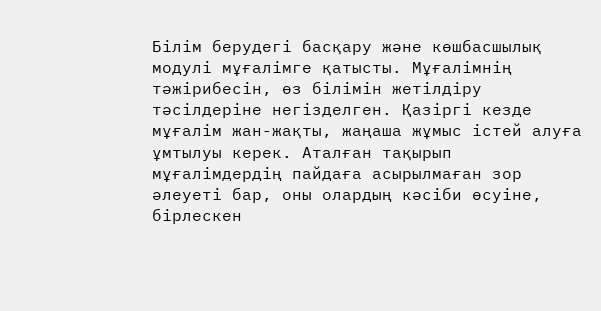Білім берудегі басқару және көшбасшылық модулі мұғалімге қатысты. Мұғалімнің тәжірибесін, өз білімін жетілдіру тәсілдеріне негізделген. Қазіргі кезде мұғалім жан-жақты, жаңаша жұмыс істей алуға ұмтылуы керек. Аталған тақырып мұғалімдердің пайдаға асырылмаған зор әлеуеті бар, оны олардың кәсіби өсуіне, бірлескен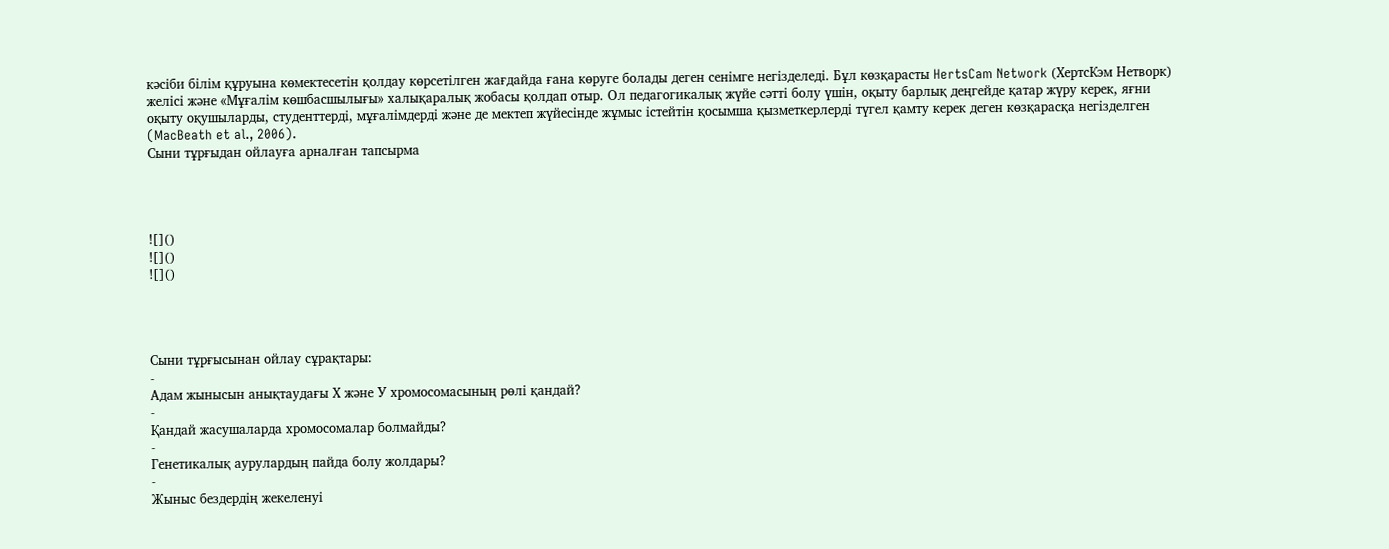кәсіби білім құруына көмектесетін қолдау көрсетілген жағдайда ғана көруге болады деген сенімге негізделеді. Бұл көзқарасты HertsCam Network (ХертсКэм Нетворк) желісі және «Мұғалім көшбасшылығы» халықаралық жобасы қолдап отыр. Ол педагогикалық жүйе сәтті болу үшін, оқыту барлық деңгейде қатар жүру керек, яғни оқыту оқушыларды, студенттерді, мұғалімдерді және де мектеп жүйесінде жұмыс істейтін қосымша қызметкерлерді түгел қамту керек деген көзқарасқа негізделген (MacBeath et al., 2006).
Сыни тұрғыдан ойлауға арналған тапсырма




![]()
![]()
![]()




Сыни тұрғысынан ойлау сұрақтары:
-
Адам жынысын анықтаудағы Х және У хромосомасының рөлі қандай?
-
Қандай жасушаларда хромосомалар болмайды?
-
Генетикалық аурулардың пайда болу жолдары?
-
Жыныс бездердің жекеленуі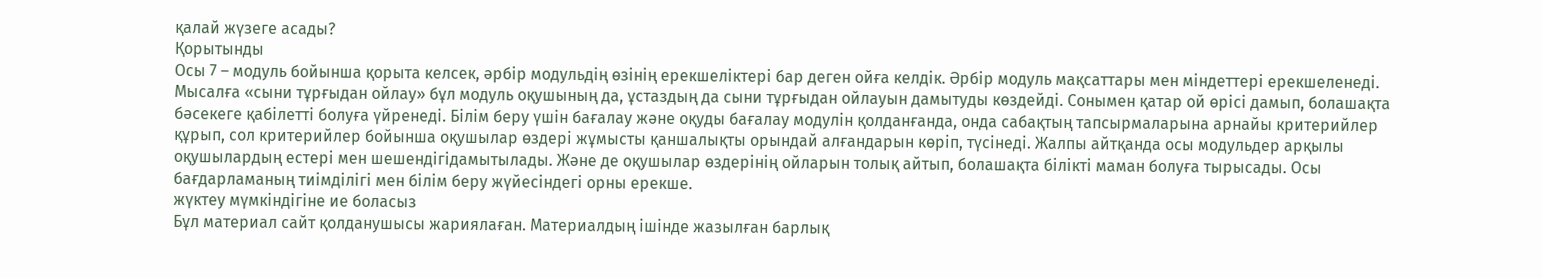қалай жүзеге асады?
Қорытынды
Осы 7 – модуль бойынша қорыта келсек, әрбір модульдің өзінің ерекшеліктері бар деген ойға келдік. Әрбір модуль мақсаттары мен міндеттері ерекшеленеді. Мысалға «сыни тұрғыдан ойлау» бұл модуль оқушының да, ұстаздың да сыни тұрғыдан ойлауын дамытуды көздейді. Сонымен қатар ой өрісі дамып, болашақта бәсекеге қабілетті болуға үйренеді. Білім беру үшін бағалау және оқуды бағалау модулін қолданғанда, онда сабақтың тапсырмаларына арнайы критерийлер құрып, сол критерийлер бойынша оқушылар өздері жұмысты қаншалықты орындай алғандарын көріп, түсінеді. Жалпы айтқанда осы модульдер арқылы оқушылардың естері мен шешендігідамытылады. Және де оқушылар өздерінің ойларын толық айтып, болашақта білікті маман болуға тырысады. Осы бағдарламаның тиімділігі мен білім беру жүйесіндегі орны ерекше.
жүктеу мүмкіндігіне ие боласыз
Бұл материал сайт қолданушысы жариялаған. Материалдың ішінде жазылған барлық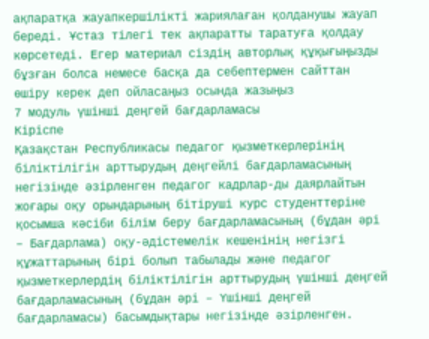ақпаратқа жауапкершілікті жариялаған қолданушы жауап береді. Ұстаз тілегі тек ақпаратты таратуға қолдау көрсетеді. Егер материал сіздің авторлық құқығыңызды бұзған болса немесе басқа да себептермен сайттан өшіру керек деп ойласаңыз осында жазыңыз
7 модуль үшінші деңгей бағдарламасы
Кіріспе
Қазақстан Республикасы педагог қызметкерлерінің біліктілігін арттырудың деңгейлі бағдарламасының негізінде әзірленген педагог кадрлар-ды даярлайтын жоғары оқу орындарының бітіруші курс студенттеріне қосымша кәсіби білім беру бағдарламасының (бұдан әрі – Бағдарлама) оқу-әдістемелік кешенінің негізгі құжаттарының бірі болып табылады және педагог қызметкерлердің біліктілігін арттырудың үшінші деңгей бағдарламасының (бұдан әрі – Үшінші деңгей бағдарламасы) басымдықтары негізінде әзірленген.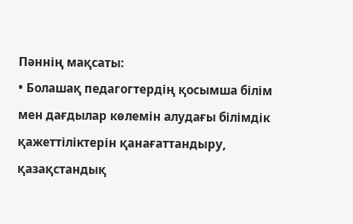Пәннің мақсаты:
• Болашақ педагогтердің қосымша білім мен дағдылар көлемін алудағы білімдік қажеттіліктерін қанағаттандыру, қазақстандық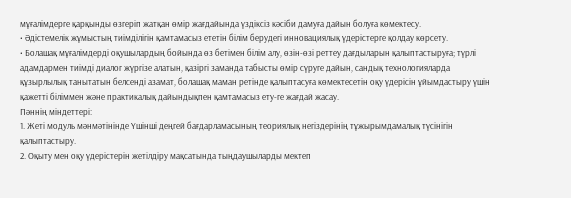мұғалімдерге қарқынды өзгеріп жатқан өмір жағдайында үздіксіз кәсіби дамуға дайын болуға көмектесу.
• Әдістемелік жұмыстың тиімділігін қамтамасыз ететін білім берудегі инновациялық үдерістерге қолдау көрсету.
• Болашақ мұғалімдерді оқушылардың бойында өз бетімен білім алу, өзін-өзі реттеу дағдыларын қалыптастыруға; түрлі адамдармен тиімді диалог жүргізе алатын, қазіргі заманда табысты өмір сүруге дайын, сандық технологияларда құзырлылық танытатын белсенді азамат, болашақ маман ретінде қалыптасуға көмектесетін оқу үдерісін ұйымдастыру үшін қажетті біліммен және практикалық дайындықпен қамтамасыз ету-ге жағдай жасау.
Пәннің міндеттері:
1. Жеті модуль мәнмәтінінде Үшінші деңгей бағдарламасының теориялық негіздерінің тұжырымдамалық түсінігін қалыптастыру.
2. Оқыту мен оқу үдерістерін жетілдіру мақсатында тыңдаушыларды мектеп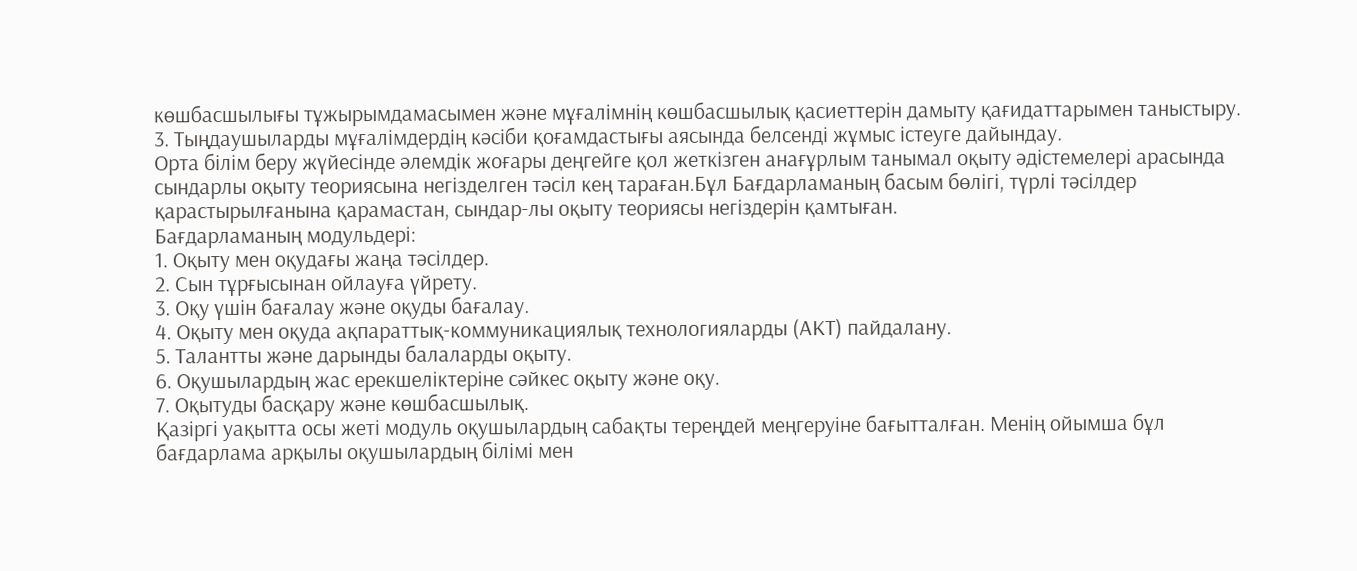көшбасшылығы тұжырымдамасымен және мұғалімнің көшбасшылық қасиеттерін дамыту қағидаттарымен таныстыру.
3. Тыңдаушыларды мұғалімдердің кәсіби қоғамдастығы аясында белсенді жұмыс істеуге дайындау.
Орта білім беру жүйесінде әлемдік жоғары деңгейге қол жеткізген анағұрлым танымал оқыту әдістемелері арасында сындарлы оқыту теориясына негізделген тәсіл кең тараған.Бұл Бағдарламаның басым бөлігі, түрлі тәсілдер қарастырылғанына қарамастан, сындар-лы оқыту теориясы негіздерін қамтыған.
Бағдарламаның модульдері:
1. Оқыту мен оқудағы жаңа тәсілдер.
2. Сын тұрғысынан ойлауға үйрету.
3. Оқу үшін бағалау және оқуды бағалау.
4. Оқыту мен оқуда ақпараттық-коммуникациялық технологияларды (АКТ) пайдалану.
5. Талантты және дарынды балаларды оқыту.
6. Оқушылардың жас ерекшеліктеріне сәйкес оқыту және оқу.
7. Оқытуды басқару және көшбасшылық.
Қазіргі уақытта осы жеті модуль оқушылардың сабақты тереңдей меңгеруіне бағытталған. Менің ойымша бұл бағдарлама арқылы оқушылардың білімі мен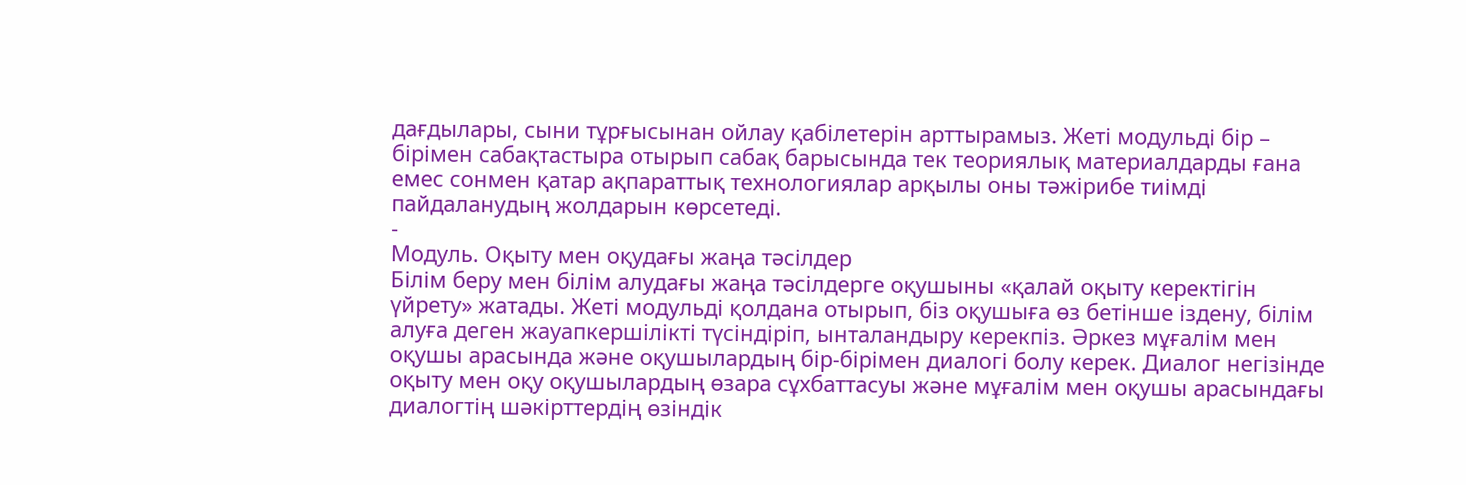дағдылары, сыни тұрғысынан ойлау қабілетерін арттырамыз. Жеті модульді бір – бірімен сабақтастыра отырып сабақ барысында тек теориялық материалдарды ғана емес сонмен қатар ақпараттық технологиялар арқылы оны тәжірибе тиімді пайдаланудың жолдарын көрсетеді.
-
Модуль. Оқыту мен оқудағы жаңа тәсілдер
Білім беру мен білім алудағы жаңа тәсілдерге оқушыны «қалай оқыту керектігін үйрету» жатады. Жеті модульді қолдана отырып, біз оқушыға өз бетінше іздену, білім алуға деген жауапкершілікті түсіндіріп, ынталандыру керекпіз. Әркез мұғалім мен оқушы арасында және оқушылардың бір-бірімен диалогі болу керек. Диалог негізінде оқыту мен оқу оқушылардың өзара сұхбаттасуы және мұғалім мен оқушы арасындағы диалогтің шәкірттердің өзіндік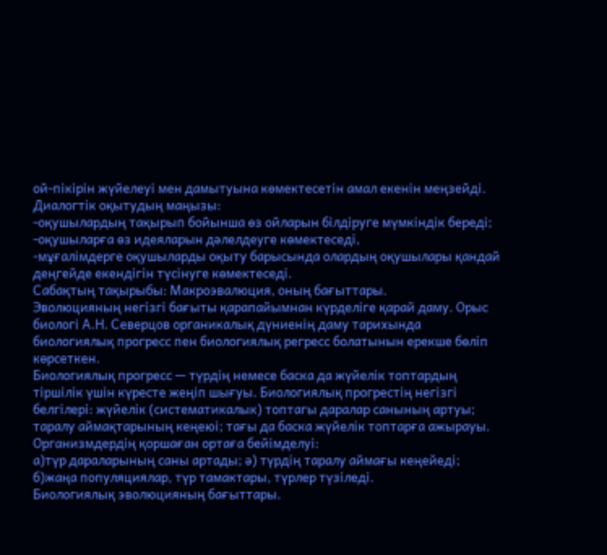ой-пікірін жүйелеуі мен дамытуына көмектесетін амал екенін меңзейді.
Диалогтік оқытудың маңызы:
-оқушылардың тақырып бойынша өз ойларын білдіруге мүмкіндік береді;
-оқушыларға өз идеяларын дәлелдеуге көмектеседі,
-мұғалімдерге оқушыларды оқыту барысында олардың оқушылары қандай деңгейде екендігін түсінуге көмектеседі.
Cабақтың тақырыбы: Макроэвалюция, оның бағыттары.
Эволюцияның негізгі бағыты қарапайымнан күрделіге қарай даму. Орыс биологі А.Н. Северцов органикалық дүниенің даму тарихында биологиялық прогресс пен биологиялық регресс болатынын ерекше бөліп көрсеткен.
Биологиялық прогресс — түрдің немесе баска да жүйелік топтардың тіршілік үшін күресте жеңіп шығуы. Биологиялық прогрестің негізгі белгілері: жүйелік (систематикалык) топтагы даралар санының артуы; таралу аймақтарының кеңеюі; тағы да баска жүйелік топтарға ажырауы. Организмдердің қоршаған ортаға бейімделуі:
а)түр дараларының саны артады; ә) түрдің таралу аймағы кеңейеді;
б)жаңа популяциялар, түр тамактары, түрлер түзіледі.
Биологиялық эволюцияның бағыттары.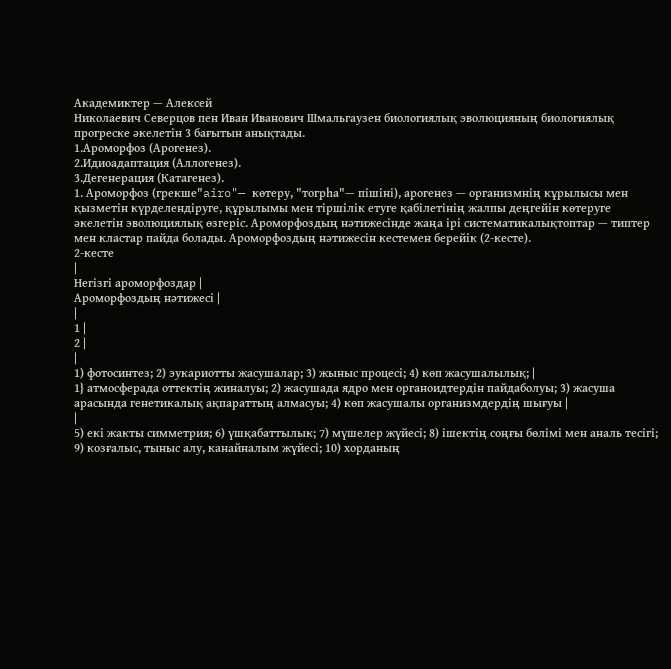Академиктер — Алексей
Николаевич Северцов пен Иван Иванович Шмальгаузен биологиялық эволюцияның биологиялық прогреске әкелетін 3 бағытын анықтады.
1.Ароморфоз (Арогенез).
2.Идиоадаптация (Аллогенез).
3.Дегенерация (Катагенез).
1. Ароморфоз (грекше"airo"— көтеру, "тогрһа"— пішіні), арогенез — организмнің кұрылысы мен қызметін күрделендіруге, құрылымы мен тіршілік етуге қабілетінің жалпы деңгейін көтеруге әкелетін эволюциялық өзгеріс. Ароморфоздың нәтижесінде жаңа ірі систематикалықтоптар — типтер мен кластар пайда болады. Ароморфоздың нәтижесін кестемен берейік (2-кесте).
2-кесте
|
Негізгі ароморфоздар |
Ароморфоздың нәтижесі |
|
1 |
2 |
|
1) фотосинтез; 2) эукариотты жасушалар; 3) жыныс процесі; 4) көп жасушалылық; |
1} атмосферада оттектің жиналуы; 2) жасушада ядро мен органоидтердін пайдаболуы; 3) жасуша арасында генетикалық ақпараттың алмасуы; 4) көп жасушалы организмдердің шығуы |
|
5) екі жакты симметрия; 6) үшқабаттылык; 7) мүшелер жүйесі; 8) ішектің соңғы бөлімі мен аналь тесігі; 9) козғалыс, тыныс алу, канайналым жүйесі; 10) хорданың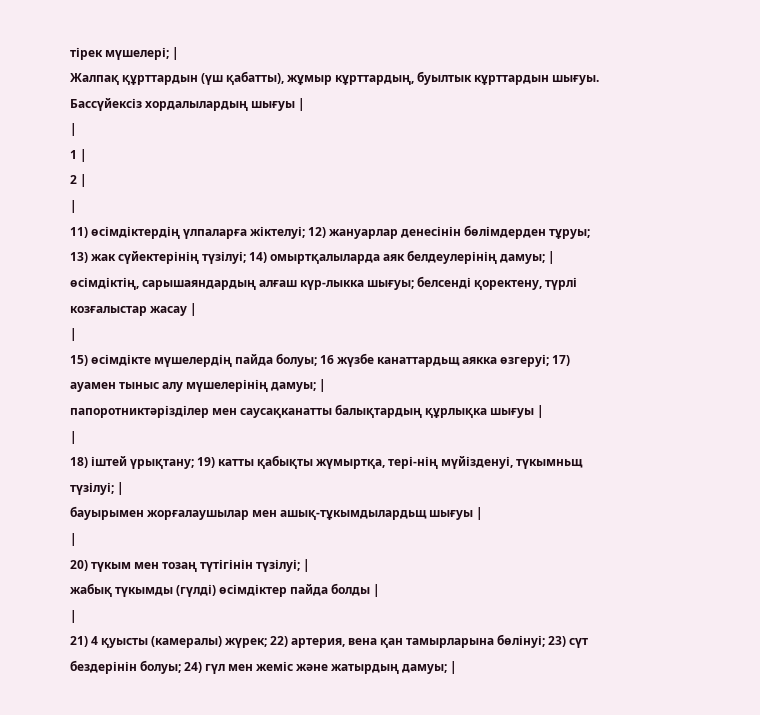тірек мүшелері; |
Жалпақ құрттардын (үш қабатты), жұмыр кұрттардың, буылтык кұрттардын шығуы. Бассүйексіз хордалылардың шығуы |
|
1 |
2 |
|
11) өсімдіктердің үлпаларға жіктелуі; 12) жануарлар денесінін бөлімдерден тұруы; 13) жак сүйектерінің түзілуі; 14) омыртқалыларда аяк белдеулерінің дамуы; |
өсімдіктің, сарышаяндардың алғаш күр-лыкка шығуы; белсенді қоректену, түрлі козғалыстар жасау |
|
15) өсімдікте мүшелердің пайда болуы; 16 жүзбе канаттардьщ аякка өзгеруі; 17) ауамен тыныс алу мүшелерінің дамуы; |
папоротниктәрізділер мен саусақканатты балықтардың құрлықка шығуы |
|
18) іштей үрықтану; 19) катты қабықты жүмыртқа, тері-нің мүйізденуі, түкымньщ түзілуі; |
бауырымен жорғалаушылар мен ашық-тұкымдылардьщ шығуы |
|
20) түкым мен тозаң түтігінін түзілуі; |
жабық түкымды (гүлді) өсімдіктер пайда болды |
|
21) 4 қуысты (камералы) жүрек; 22) артерия, вена қан тамырларына бөлінуі; 23) сүт бездерінін болуы; 24) гүл мен жеміс және жатырдың дамуы; |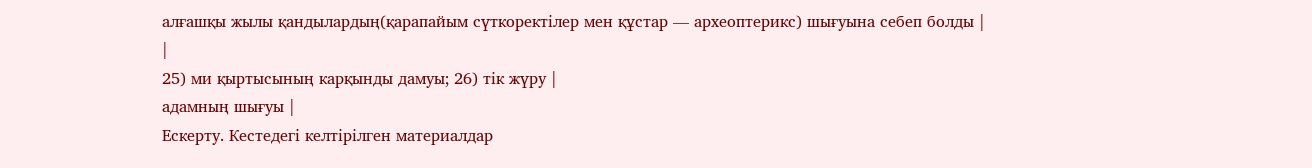алғашқы жылы қандылардың(қарапайым сүткоректілер мен құстар — археоптерикс) шығуына себеп болды |
|
25) ми қыртысының карқынды дамуы; 26) тік жүру |
адамның шығуы |
Ескерту. Кестедегі келтірілген материалдар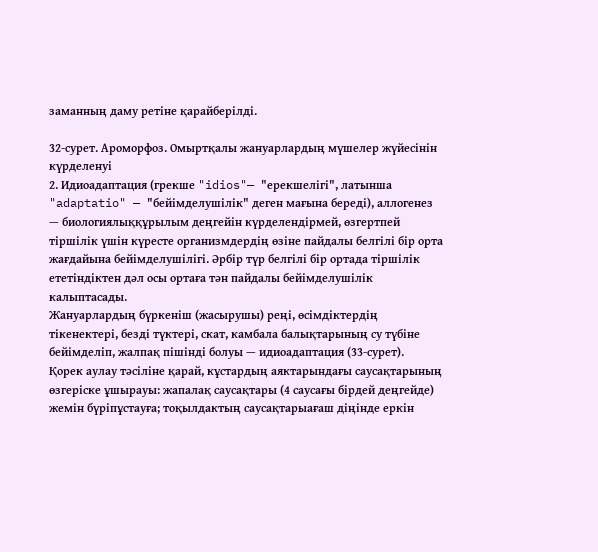заманның даму ретіне қарайберілді.

32-сурет. Ароморфоз. Омыртқалы жануарлардың мүшелер жүйесінін
күрделенуі
2. Идиоадаптация (грекше "idios"— "ерекшелігі", латынша "adaptatio" — "бейімделушілік" деген мағына береді), аллогенез — биологиялыққұрылым деңгейін күрделендірмей, өзгертпей тіршілік үшін күресте организмдердің өзіне пайдалы белгілі бір орта жағдайына бейімделушілігі. Әрбір түр белгілі бір ортада тіршілік ететіндіктен дәл осы ортаға тән пайдалы бейімделушілік калыптасады.
Жануарлардың бүркеніш (жасырушы) реңі, өсімдіктердің тікенектері, безді түктері, скат, камбала балықтарының су түбіне бейімделіп, жалпақ пішінді болуы — идиоадаптация (33-сурет).
Қорек аулау тәсіліне қарай, кұстардың аяктарындағы саусақтарының өзгеріске ұшырауы: жапалақ саусақтары (4 саусағы бірдей деңгейде) жемін бүріпұстауға; тоқылдактың саусақтарыағаш діңінде еркін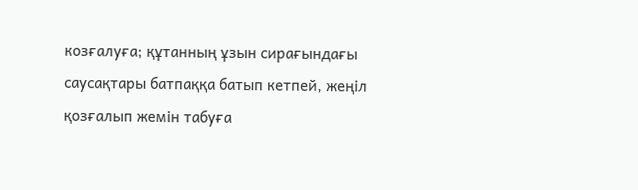козғалуға; құтанның ұзын сирағындағы саусақтары батпаққа батып кетпей, жеңіл қозғалып жемін табуға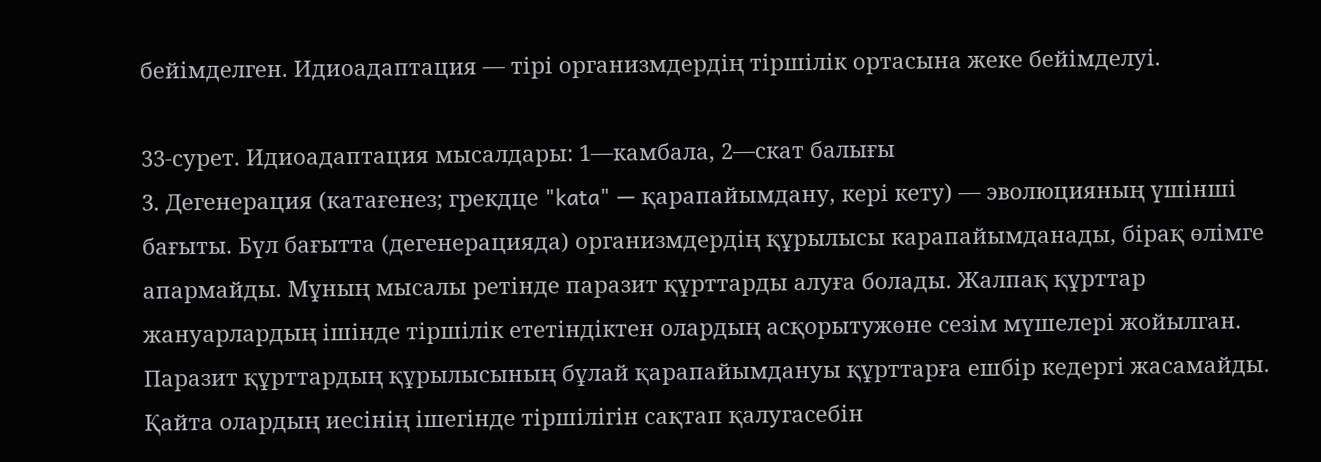бейімделген. Идиоадаптация — тірі организмдердің тіршілік ортасына жеке бейімделуі.

33-сурет. Идиоадаптация мысалдары: 1—камбала, 2—скат балығы
3. Дегенерация (катағенез; грекдце "kata" — қарапайымдану, кері кету) — эволюцияның үшінші бағыты. Бүл бағытта (дегенерацияда) организмдердің құрылысы карапайымданады, бірақ өлімге апармайды. Мұның мысалы ретінде паразит құрттарды алуға болады. Жалпақ құрттар жануарлардың ішінде тіршілік ететіндіктен олардың асқорытужөне сезім мүшелері жойылган. Паразит құрттардың құрылысының бұлай қарапайымдануы құрттарға ешбір кедергі жасамайды. Қайта олардың иесінің ішегінде тіршілігін сақтап қалугасебін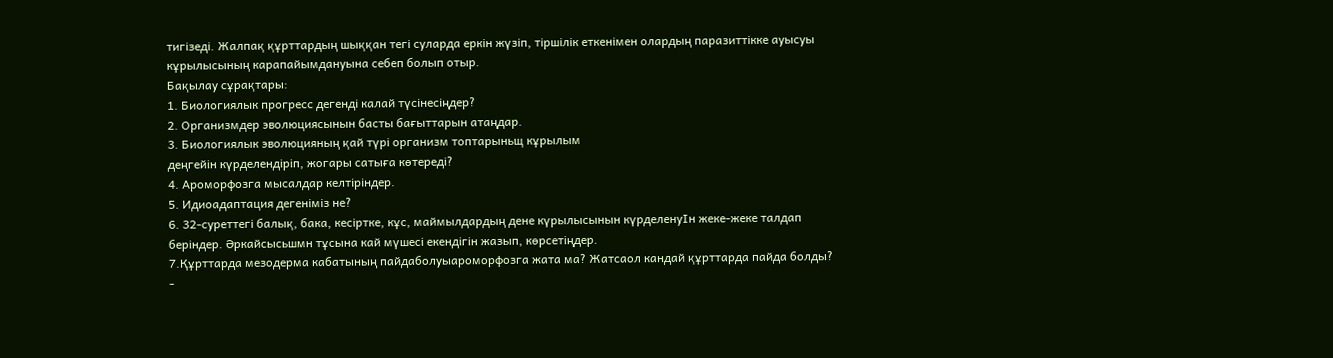тигізеді. Жалпақ құрттардың шыққан тегі суларда еркін жүзіп, тіршілік еткенімен олардың паразиттікке ауысуы кұрылысының карапайымдануына себеп болып отыр.
Бақылау сұрақтары:
1. Биологиялык прогресс дегенді калай түсінесіңдер?
2. Организмдер эволюциясынын басты бағыттарын атаңдар.
3. Биологиялык эволюцияның қай түрі организм топтарыньщ кұрылым
деңгейін күрделендіріп, жогары сатыға көтереді?
4. Ароморфозга мысалдар келтіріндер.
5. Идиоадаптация дегеніміз не?
6. 32-суреттегі балық, бака, кесіртке, кұс, маймылдардың дене күрылысынын күрделенуІн жеке-жеке талдап беріндер. Әркайсысьшмн тұсына кай мүшесі екендігін жазып, көрсетіңдер.
7.Құрттарда мезодерма кабатының пайдаболуыароморфозга жата ма? Жатсаол кандай құрттарда пайда болды?
-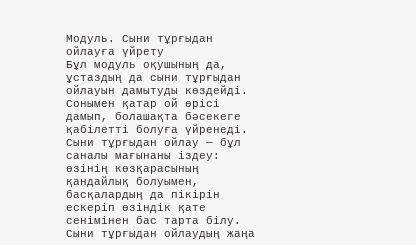Модуль. Сыни тұрғыдан ойлауға үйрету
Бұл модуль оқушының да, ұстаздың да сыни тұрғыдан ойлауын дамытуды көздейді. Сонымен қатар ой өрісі дамып, болашақта бәсекеге қабілетті болуға үйренеді. Сыни тұрғыдан ойлау — бұл саналы мағынаны іздеу: өзінің көзқарасының қандайлық болуымен, басқалардың да пікірін ескеріп өзіндік қате сенімінен бас тарта білу. Сыни тұрғыдан ойлаудың жаңа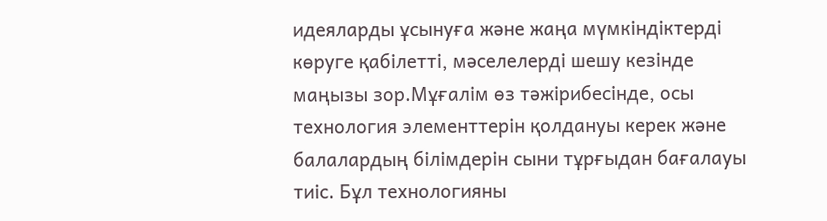идеяларды ұсынуға және жаңа мүмкіндіктерді көруге қабілетті, мәселелерді шешу кезінде маңызы зор.Мұғалім өз тәжірибесінде, осы технология элементтерін қолдануы керек және балалардың білімдерін сыни тұрғыдан бағалауы тиіс. Бұл технологияны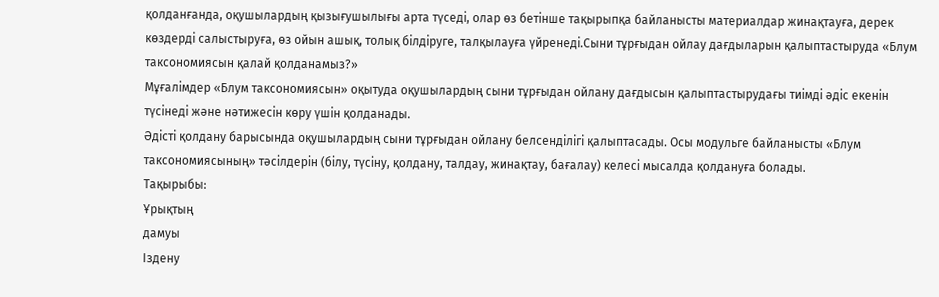қолданғанда, оқушылардың қызығушылығы арта түседі, олар өз бетінше тақырыпқа байланысты материалдар жинақтауға, дерек көздерді салыстыруға, өз ойын ашық, толық білдіруге, талқылауға үйренеді.Сыни тұрғыдан ойлау дағдыларын қалыптастыруда «Блум таксономиясын қалай қолданамыз?»
Мұғалімдер «Блум таксономиясын» оқытуда оқушылардың сыни тұрғыдан ойлану дағдысын қалыптастырудағы тиімді әдіс екенін түсінеді және нәтижесін көру үшін қолданады.
Әдісті қолдану барысында оқушылардың сыни тұрғыдан ойлану белсенділігі қалыптасады. Осы модульге байланысты «Блум таксономиясының» тәсілдерін (білу, түсіну, қолдану, талдау, жинақтау, бағалау) келесі мысалда қолдануға болады.
Тақырыбы:
Ұрықтың
дамуы
Іздену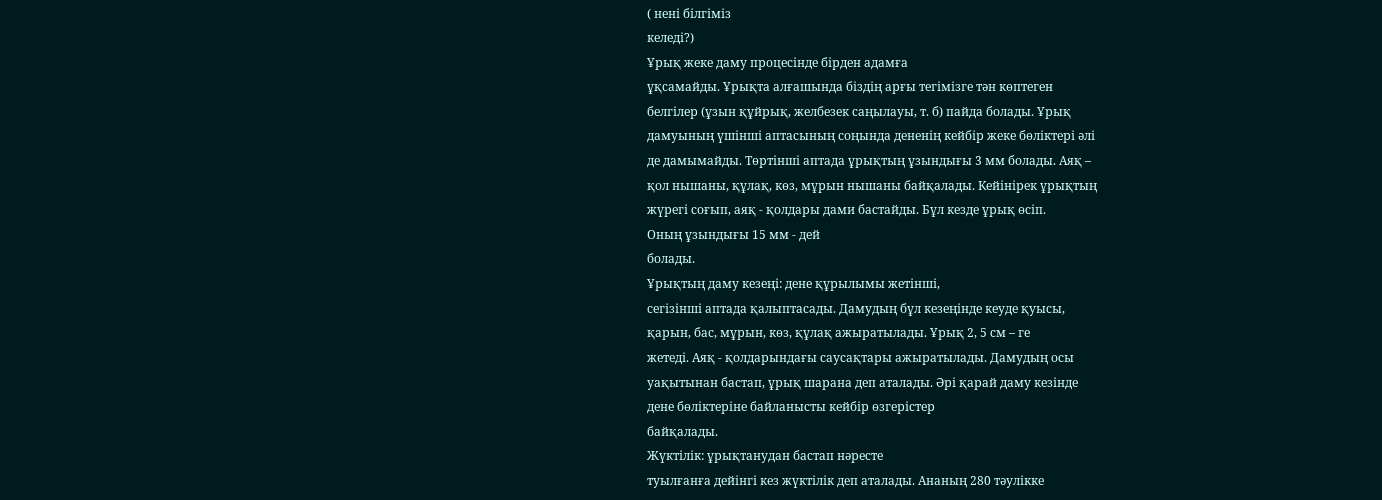( нені білгіміз
келеді?)
Ұрық жеке даму процесінде бірден адамға
ұқсамайды. Ұрықта алғашында біздің арғы тегімізге тән көптеген
белгілер (ұзын құйрық, желбезек саңылауы, т. б) пайда болады. Ұрық
дамуының үшінші аптасының соңында дененің кейбір жеке бөліктері әлі
де дамымайды. Төртінші аптада ұрықтың ұзындығы 3 мм болады. Аяқ –
қол нышаны, құлақ, көз, мұрын нышаны байқалады. Кейінірек ұрықтың
жүрегі соғып, аяқ - қолдары дами бастайды. Бұл кезде ұрық өсіп.
Оның ұзындығы 15 мм - дей
болады.
Ұрықтың даму кезеңі: дене құрылымы жетінші,
сегізінші аптада қалыптасады. Дамудың бұл кезеңінде кеуде қуысы,
қарын, бас, мұрын, көз, құлақ ажыратылады. Ұрық 2, 5 см – ге
жетеді. Аяқ - қолдарындағы саусақтары ажыратылады. Дамудың осы
уақытынан бастап, ұрық шарана деп аталады. Әрі қарай даму кезінде
дене бөліктеріне байланысты кейбір өзгерістер
байқалады.
Жүктілік: ұрықтанудан бастап нәресте
туылғанға дейінгі кез жүктілік деп аталады. Ананың 280 тәулікке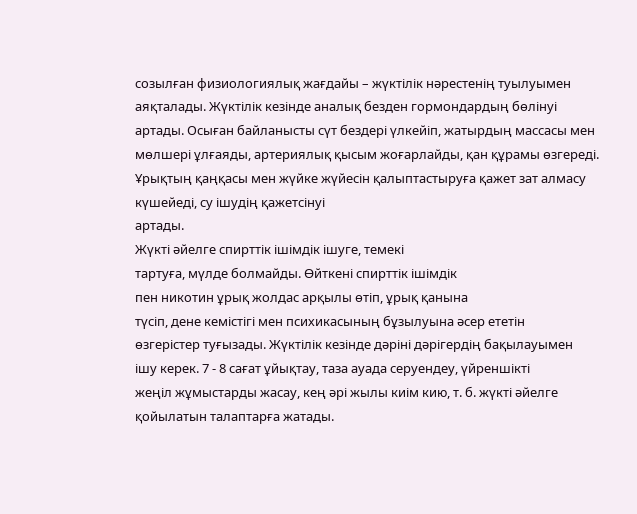созылған физиологиялық жағдайы – жүктілік нәрестенің туылуымен
аяқталады. Жүктілік кезінде аналық безден гормондардың бөлінуі
артады. Осыған байланысты сүт бездері үлкейіп, жатырдың массасы мен
мөлшері ұлғаяды, артериялық қысым жоғарлайды, қан құрамы өзгереді.
Ұрықтың қаңқасы мен жүйке жүйесін қалыптастыруға қажет зат алмасу
күшейеді, су ішудің қажетсінуі
артады.
Жүкті әйелге спирттік ішімдік ішуге, темекі
тартуға, мүлде болмайды. Өйткені спирттік ішімдік
пен никотин ұрық жолдас арқылы өтіп, ұрық қанына
түсіп, дене кемістігі мен психикасының бұзылуына әсер ететін
өзгерістер туғызады. Жүктілік кезінде дәріні дәрігердің бақылауымен
ішу керек. 7 - 8 сағат ұйықтау, таза ауада серуендеу, үйреншікті
жеңіл жұмыстарды жасау, кең әрі жылы киім кию, т. б. жүкті әйелге
қойылатын талаптарға жатады.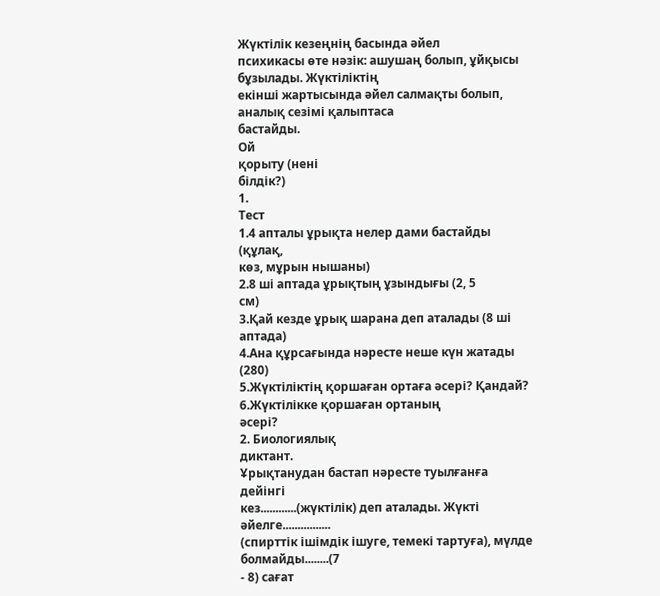Жүктілік кезеңнің басында әйел
психикасы өте нәзік: ашушаң болып, ұйқысы бұзылады. Жүктіліктің
екінші жартысында әйел салмақты болып, аналық сезімі қалыптаса
бастайды.
Ой
қорыту (нені
білдік?)
1.
Тест
1.4 апталы ұрықта нелер дами бастайды (құлақ,
көз, мұрын нышаны)
2.8 ші аптада ұрықтың ұзындығы (2, 5
см)
3.Қай кезде ұрық шарана деп аталады (8 ші
аптада)
4.Ана құрсағында нәресте неше күн жатады
(280)
5.Жүктіліктің қоршаған ортаға әсері? Қандай?
6.Жүктілікке қоршаған ортаның
әсері?
2. Биологиялық
диктант.
Ұрықтанудан бастап нәресте туылғанға дейінгі
кез............(жүктілік) деп аталады. Жүкті әйелге................
(спирттік ішімдік ішуге, темекі тартуға), мүлде болмайды........(7
- 8) сағат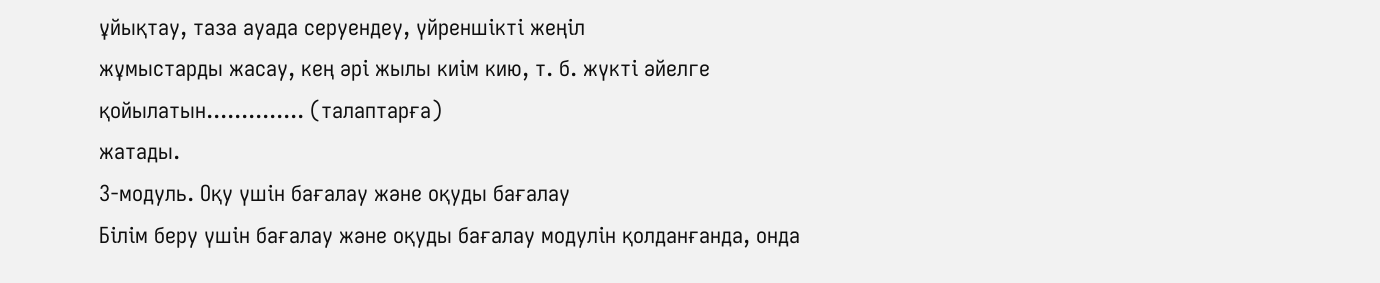ұйықтау, таза ауада серуендеу, үйреншікті жеңіл
жұмыстарды жасау, кең әрі жылы киім кию, т. б. жүкті әйелге
қойылатын.............. (талаптарға)
жатады.
3-модуль. Оқу үшін бағалау және оқуды бағалау
Білім беру үшін бағалау және оқуды бағалау модулін қолданғанда, онда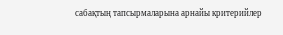сабақтың тапсырмаларына арнайы критерийлер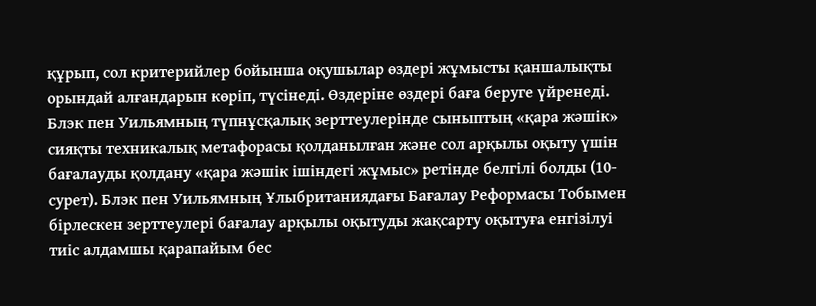құрып, сол критерийлер бойынша оқушылар өздері жұмысты қаншалықты орындай алғандарын көріп, түсінеді. Өздеріне өздері баға беруге үйренеді. Блэк пен Уильямның түпнұсқалық зерттеулерінде сыныптың «қара жәшік» сияқты техникалық метафорасы қолданылған және сол арқылы оқыту үшін бағалауды қолдану «қара жәшік ішіндегі жұмыс» ретінде белгілі болды (10-сурет). Блэк пен Уильямның Ұлыбританиядағы Бағалау Реформасы Тобымен бірлескен зерттеулері бағалау арқылы оқытуды жақсарту оқытуға енгізілуі тиіс алдамшы қарапайым бес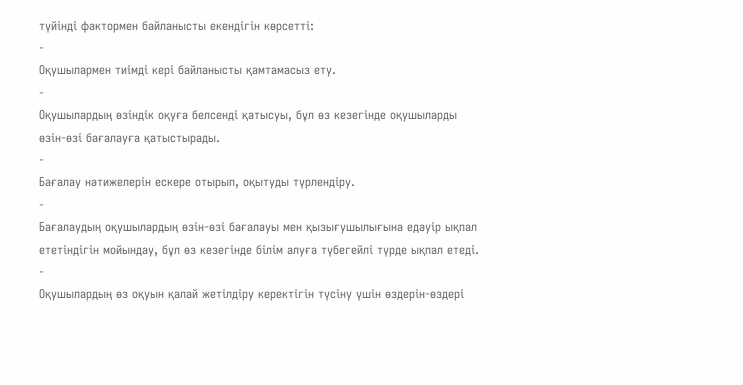түйінді фактормен байланысты екендігін көрсетті:
-
Оқушылармен тиімді кері байланысты қамтамасыз ету.
-
Оқушылардың өзіндік оқуға белсенді қатысуы, бұл өз кезегінде оқушыларды өзін-өзі бағалауға қатыстырады.
-
Бағалау нәтижелерін ескере отырып, оқытуды түрлендіру.
-
Бағалаудың оқушылардың өзін-өзі бағалауы мен қызығушылығына едәуір ықпал ететіндігін мойындау, бұл өз кезегінде білім алуға түбегейлі түрде ықпал етеді.
-
Оқушылардың өз оқуын қалай жетілдіру керектігін түсіну үшін өздерін-өздері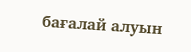бағалай алуын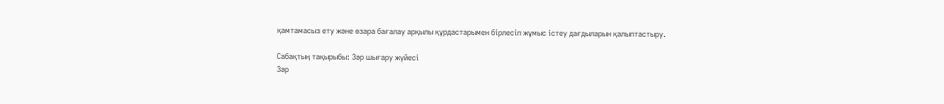қамтамасыз ету және өзара бағалау арқылы құрдастарымен бірлесіп жұмыс істеу дағдыларын қалыптастыру.

Сабақтың тақырыбы: Зәр шығару жүйесі
Зәр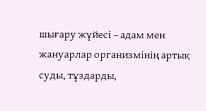шығару жүйесі – адам мен жануарлар организмінің артық суды, тұздарды,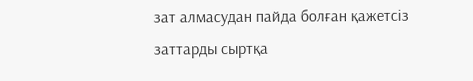зат алмасудан пайда болған қажетсіз заттарды сыртқа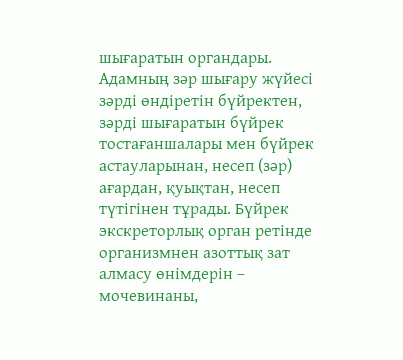шығаратын органдары. Адамның зәр шығару жүйесі зәрді өндіретін бүйректен, зәрді шығаратын бүйрек тостағаншалары мен бүйрек астауларынан, несеп (зәр) ағардан, қуықтан, несеп түтігінен тұрады. Бүйрек экскреторлық орган ретінде организмнен азоттық зат алмасу өнімдерін – мочевинаны,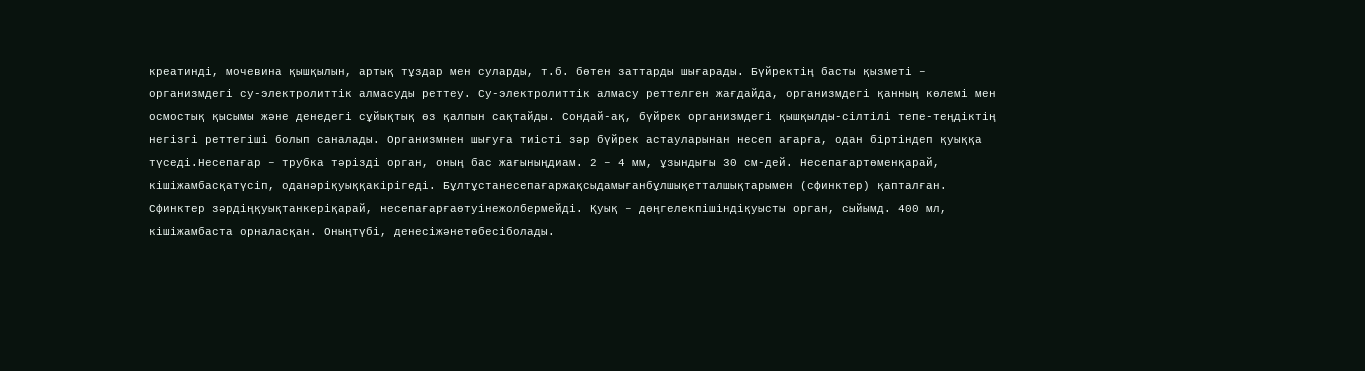креатинді, мочевина қышқылын, артық тұздар мен суларды, т.б. бөтен заттарды шығарады. Бүйректің басты қызметі – организмдегі су-электролиттік алмасуды реттеу. Су-электролиттік алмасу реттелген жағдайда, организмдегі қанның көлемі мен осмостық қысымы және денедегі сұйықтық өз қалпын сақтайды. Сондай-ақ, бүйрек организмдегі қышқылды-сілтілі тепе-теңдіктің негізгі реттегіші болып саналады. Организмнен шығуға тиісті зәр бүйрек астауларынан несеп ағарға, одан біртіндеп қуыққа түседі.Несепағар – трубка тәрізді орган, оның бас жағыныңдиам. 2 – 4 мм, ұзындығы 30 см-дей. Несепағартөменқарай, кішіжамбасқатүсіп, оданәріқуыққакірігеді. Бұлтұстанесепағаржақсыдамығанбұлшықетталшықтарымен (сфинктер) қапталған. Сфинктер зәрдіңқуықтанкеріқарай, несепағарғаөтуінежолбермейді. Қуық – дөңгелекпішіндіқуысты орган, сыйымд. 400 мл, кішіжамбаста орналасқан. Оныңтүбі, денесіжәнетөбесіболады.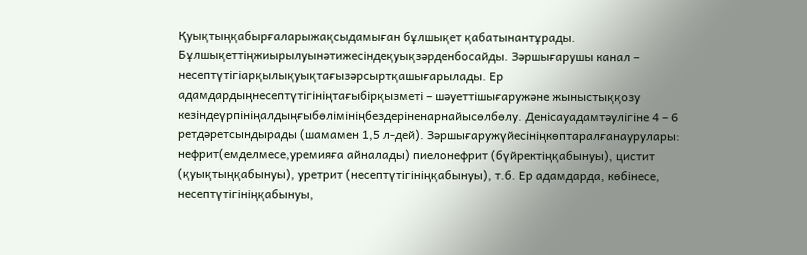Қуықтыңқабырғаларыжақсыдамыған бұлшықет қабатынантұрады. Бұлшықеттіңжиырылуынәтижесіндеқуықзәрденбосайды. Зәршығарушы канал – несептүтігіарқылықуықтағызәрсыртқашығарылады. Ер адамдардыңнесептүтігініңтағыбірқызметі – шәуеттішығаружәне жыныстыққозу кезіндеүрпініңалдыңғыбөлімініңбездеріненарнайысөлбөлу. Денісауадамтәулігіне 4 – 6 ретдәретсындырады (шамамен 1,5 л-дей). Зәршығаружүйесініңкөптаралғанаурулары: нефрит(емделмесе,уремияға айналады) пиелонефрит (бүйректіңқабынуы), цистит (қуықтыңқабынуы), уретрит (несептүтігініңқабынуы), т.б. Ер адамдарда, көбінесе, несептүтігініңқабынуы,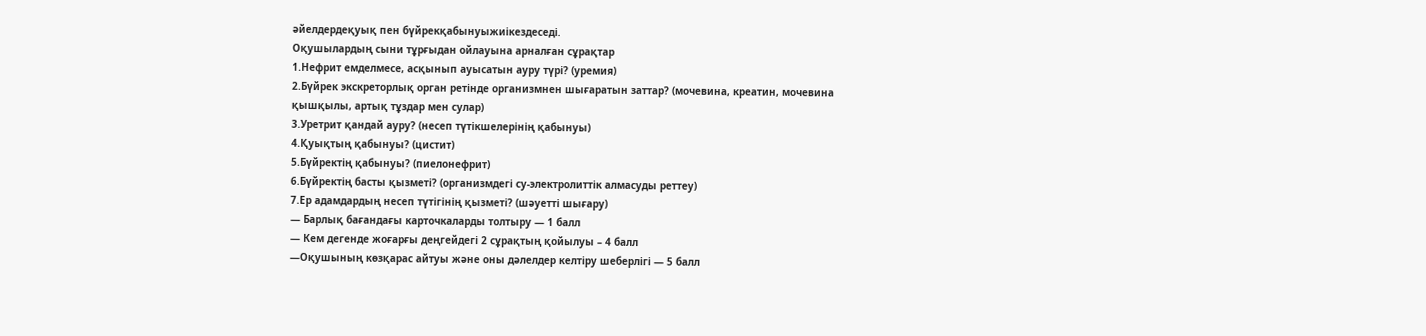әйелдердеқуық пен бүйрекқабынуыжиікездеседі.
Оқушылардың сыни тұрғыдан ойлауына арналған сұрақтар
1.Нефрит емделмесе, асқынып ауысатын ауру түрі? (уремия)
2.Бүйрек экскреторлық орган ретінде организмнен шығаратын заттар? (мочевина, креатин, мочевина қышқылы, артық тұздар мен сулар)
3.Уретрит қандай ауру? (несеп түтікшелерінің қабынуы)
4.Қуықтың қабынуы? (цистит)
5.Бүйректің қабынуы? (пиелонефрит)
6.Бүйректің басты қызметі? (организмдегі су-электролиттік алмасуды реттеу)
7.Ер адамдардың несеп түтігінің қызметі? (шәуетті шығару)
— Барлық бағандағы карточкаларды толтыру — 1 балл
— Кем дегенде жоғарғы деңгейдегі 2 сұрақтың қойылуы – 4 балл
—Оқушының көзқарас айтуы және оны дәлелдер келтіру шеберлігі — 5 балл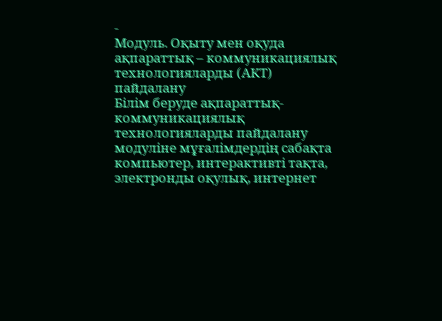-
Модуль. Оқыту мен оқуда ақпараттық – коммуникациялық технологияларды (АКТ) пайдалану
Білім беруде ақпараттық-коммуникациялық технологияларды пайдалану модуліне мұғалімдердің сабақта компьютер, интерактивті тақта, электронды оқулық, интернет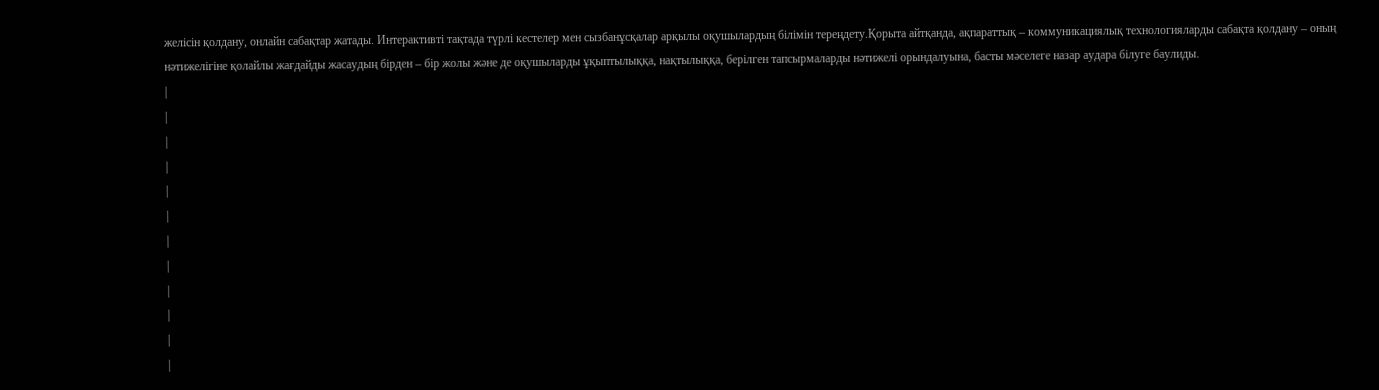желісін қолдану, онлайн сабақтар жатады. Интерактивті тақтада түрлі кестелер мен сызбанұсқалар арқылы оқушылардың білімін тереңдету.Қорыта айтқанда, ақпараттық – коммуникациялық технологияларды сабақта қолдану – оның нәтижелігіне қолайлы жағдайды жасаудың бірден – бір жолы және де оқушыларды ұқыптылыққа, нақтылыққа, берілген тапсырмаларды нәтижелі орындалуына, басты мәселеге назар аудара білуге баулиды.
|
|
|
|
|
|
|
|
|
|
|
|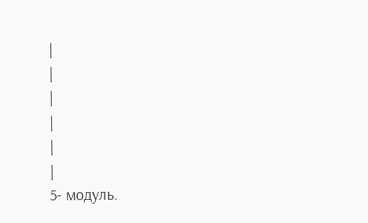|
|
|
|
|
|
5- модуль.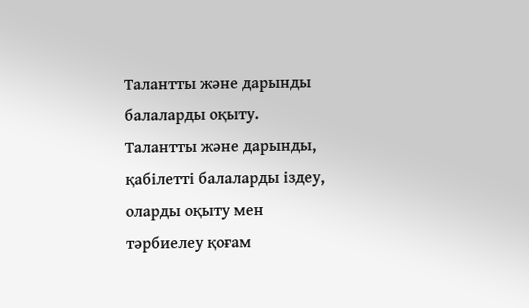Талантты және дарынды балаларды оқыту.
Талантты және дарынды, қабілетті балаларды іздеу, оларды оқыту мен тәрбиелеу қоғам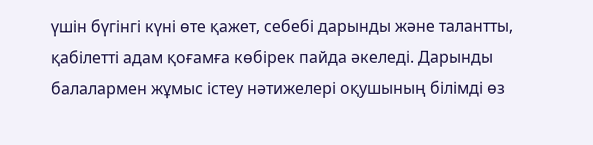үшін бүгінгі күні өте қажет, себебі дарынды және талантты, қабілетті адам қоғамға көбірек пайда әкеледі. Дарынды балалармен жұмыс істеу нәтижелері оқушының білімді өз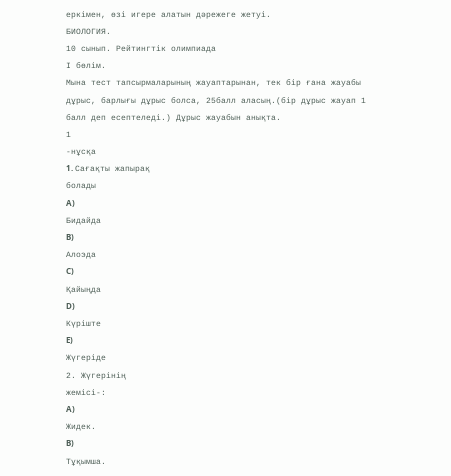еркімен, өзі игере алатын дәрежеге жетуі.
БИОЛОГИЯ.
10 сынып. Рейтингтік олимпиада
І бөлім.
Мына тест тапсырмаларының жауаптарынан, тек бір ғана жауабы дұрыс, барлығы дұрыс болса, 25балл аласың.(бір дұрыс жауап 1 балл деп есептеледі.) Дұрыс жауабын анықта.
1
-нұсқа
1. Cағақты жапырақ
болады
A)
Бидайда
B)
Алоэда
C)
Қайыңда
D)
Күріште
E)
Жүгеріде
2. Жүгерінің
жемісі-:
A)
Жидек.
B)
Тұқымша.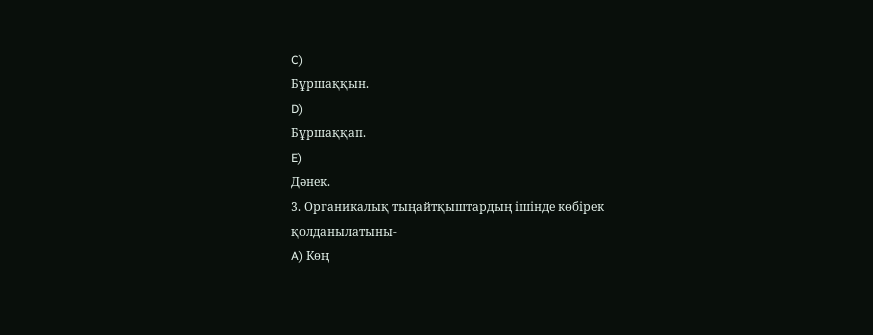C)
Бұршаққын.
D)
Бұршаққап.
E)
Дәнек.
3. Органикалық тыңайтқыштардың ішінде көбірек
қолданылатыны-
A) Көң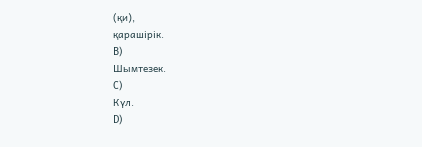(қи),
қарашірік.
B)
Шымтезек.
C)
Күл.
D)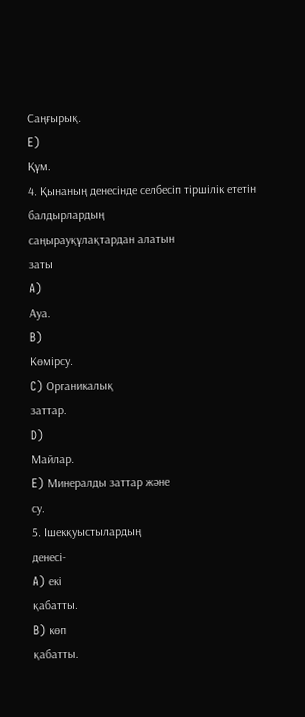Саңғырық.
E)
Құм.
4. Қынаның денесінде селбесіп тіршілік ететін
балдырлардың
саңырауқұлақтардан алатын
заты
A)
Ауа.
B)
Көмірсу.
C) Органикалық
заттар.
D)
Майлар.
E) Минералды заттар және
су.
5. Ішекқуыстылардың
денесі-
A) екі
қабатты.
B) көп
қабатты.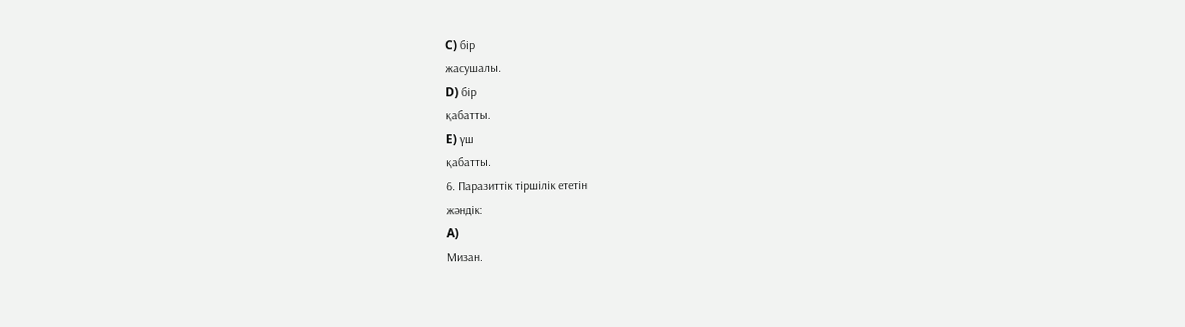C) бір
жасушалы.
D) бір
қабатты.
E) үш
қабатты.
6. Паразиттік тіршілік ететін
жәндік:
A)
Мизан.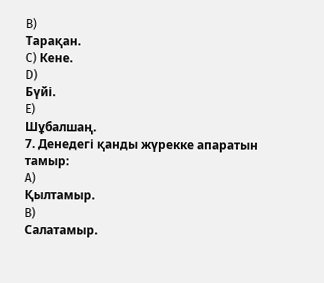B)
Тарақан.
C) Кене.
D)
Бүйі.
E)
Шұбалшаң.
7. Денедегі қанды жүрекке апаратын
тамыр:
A)
Қылтамыр.
B)
Салатамыр.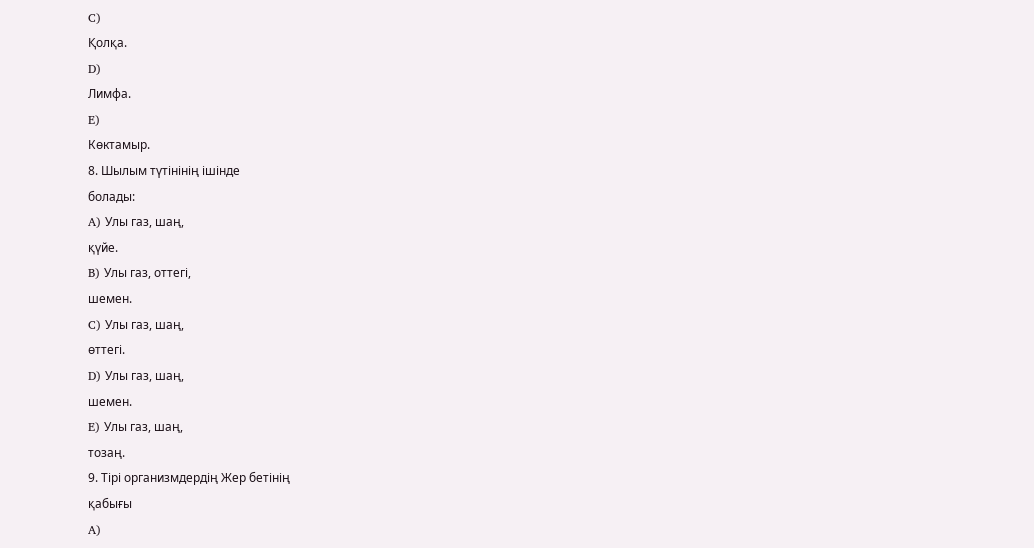C)
Қолқа.
D)
Лимфа.
E)
Көктамыр.
8. Шылым түтінінің ішінде
болады:
A) Улы газ, шаң,
қүйе.
B) Улы газ, оттегі,
шемен.
C) Улы газ, шаң,
өттегі.
D) Улы газ, шаң,
шемен.
E) Улы газ, шаң,
тозаң.
9. Тірі организмдердің Жер бетінің
қабығы
A)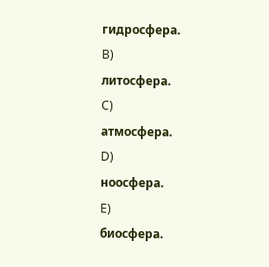гидросфера.
B)
литосфера.
C)
атмосфера.
D)
ноосфера.
E)
биосфера.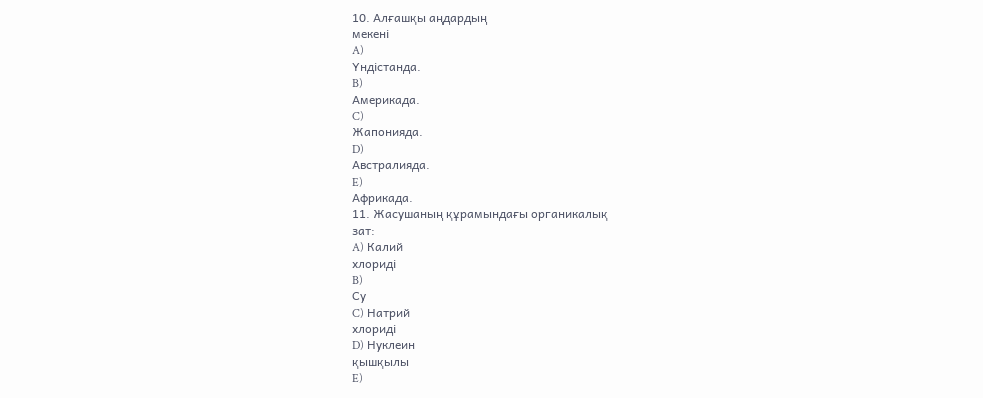10. Алғашқы аңдардың
мекені
A)
Үндістанда.
B)
Америкада.
C)
Жапонияда.
D)
Австралияда.
E)
Африкада.
11. Жасушаның құрамындағы органикалық
зат:
A) Калий
хлориді
B)
Cу
C) Натрий
хлориді
D) Нуклеин
қышқылы
E)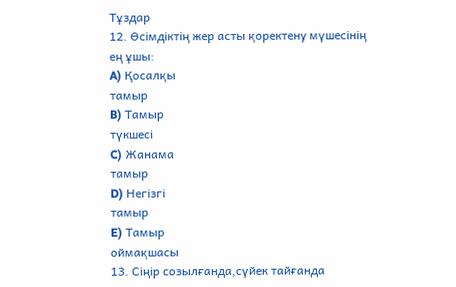Тұздар
12. Өсімдіктің жер асты қоректену мүшесінің
ең ұшы:
A) Қосалқы
тамыр
B) Тамыр
түкшесі
C) Жанама
тамыр
D) Негізгі
тамыр
E) Тамыр
оймақшасы
13. Сіңір созылғанда,сүйек тайғанда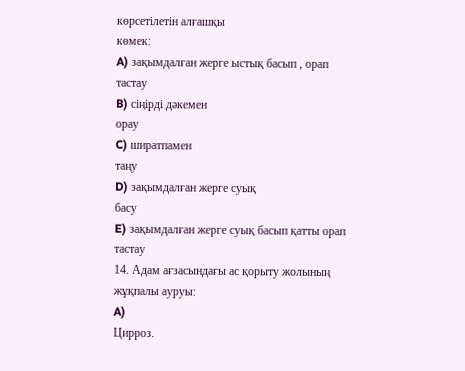көрсетілетін алғашқы
көмек:
A) зақымдалған жерге ыстық басып , орап
тастау
B) сіңірді дәкемен
орау
C) ширатпамен
таңу
D) зақымдалған жерге суық
басу
E) зақымдалған жерге суық басып қатты орап
тастау
14. Адам ағзасындағы ас қорыту жолының
жұқпалы ауруы:
A)
Цирроз.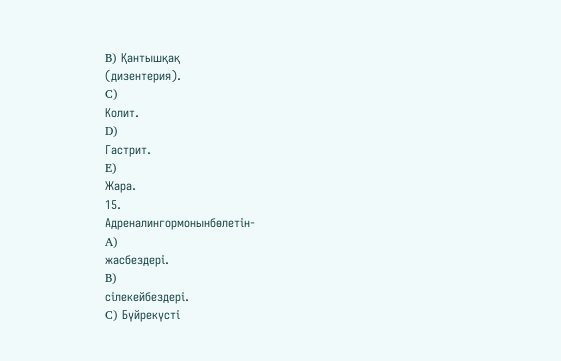B) Қантышқақ
(дизентерия).
C)
Колит.
D)
Гастрит.
E)
Жара.
15.
Aдреналингормонынбөлетін-
A)
жасбездері.
B)
сілекейбездері.
C) Бүйрекүсті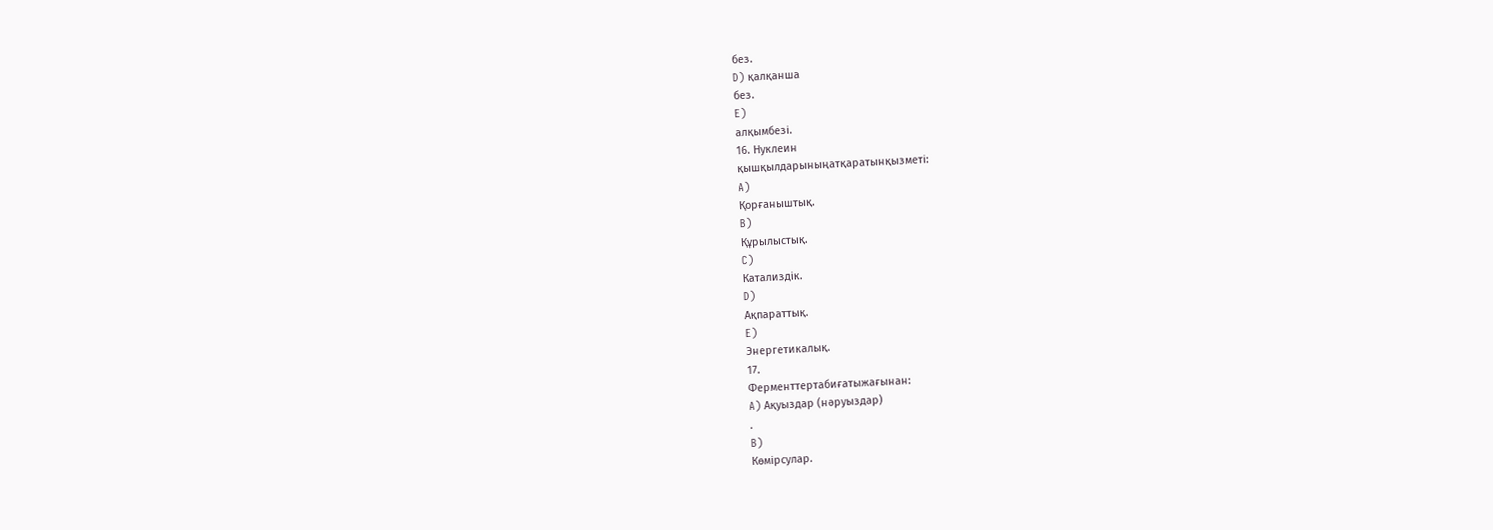без.
D) қалқанша
без.
E)
алқымбезі.
16. Нуклеин
қышқылдарыныңатқаратынқызметі:
A)
Қорғаныштық.
B)
Құрылыстық.
C)
Катализдік.
D)
Ақпараттық.
E)
Энергетикалық.
17.
Ферменттертабиғатыжағынан:
A) Ақуыздар (нәруыздар)
.
B)
Көмірсулар.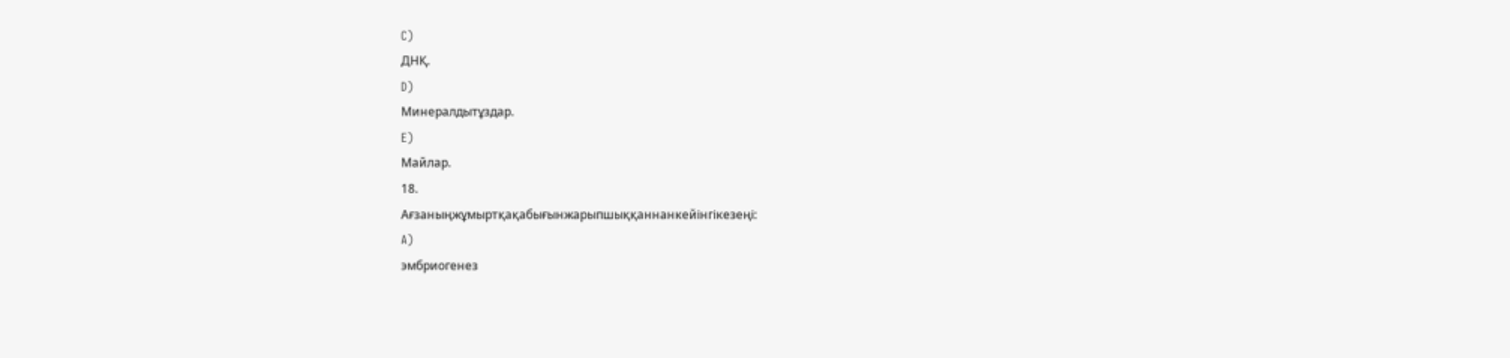C)
ДНҚ.
D)
Минералдытұздар.
E)
Майлар.
18.
Ағзаныңжұмыртқақабығынжарыпшыққаннанкейінгікезеңі:
A)
эмбриогенез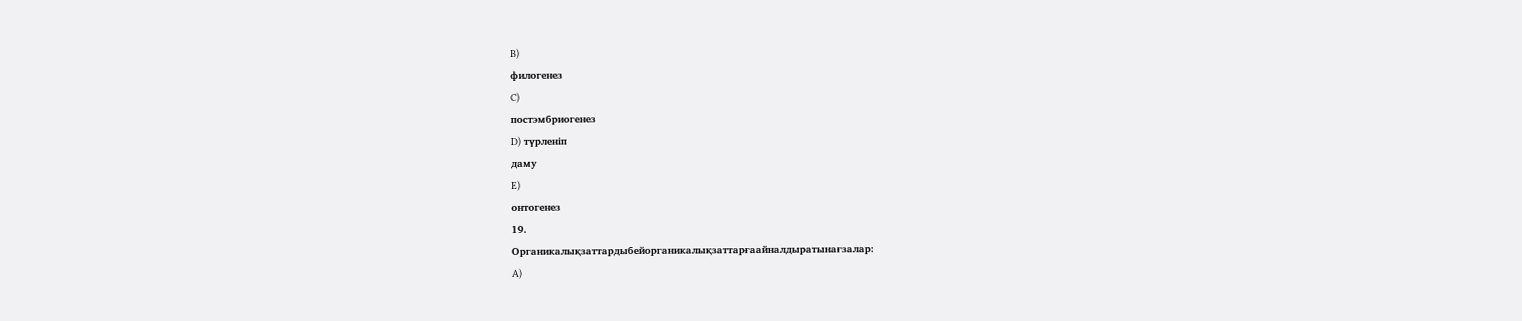B)
филогенез
C)
постэмбриогенез
D) түрленіп
даму
E)
онтогенез
19.
Органикалықзаттардыбейорганикалықзаттарғаайналдыратынағзалар:
A)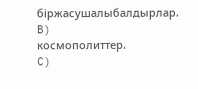біржасушалыбалдырлар.
B)
космополиттер.
C)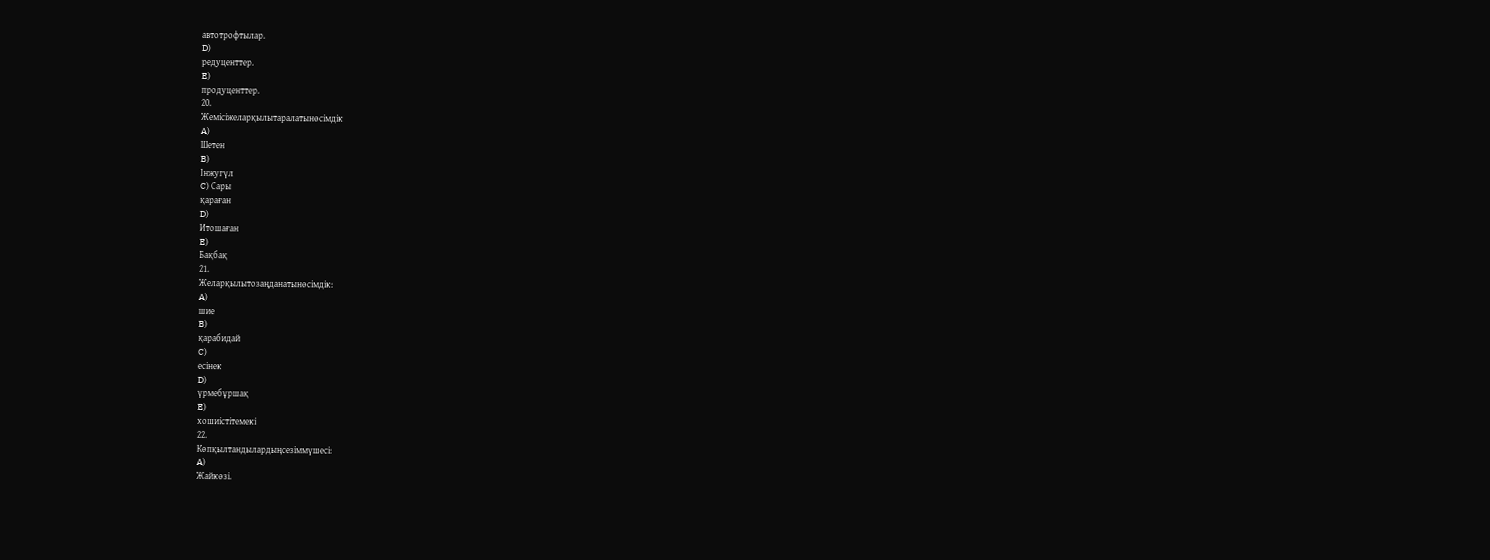автотрофтылар.
D)
редуценттер.
E)
продуценттер.
20.
Жемісіжеларқылытаралатынөсімдік
A)
Шетен
B)
Інжугүл
C) Сары
қараған
D)
Итошаған
E)
Бақбақ
21.
Желарқылытозаңданатынөсімдік:
A)
шие
B)
қарабидай
C)
есінек
D)
үрмебұршақ
E)
хошиістітемекі
22.
Көпқылтандылардыңсезіммүшесі:
A)
Жайкөзі.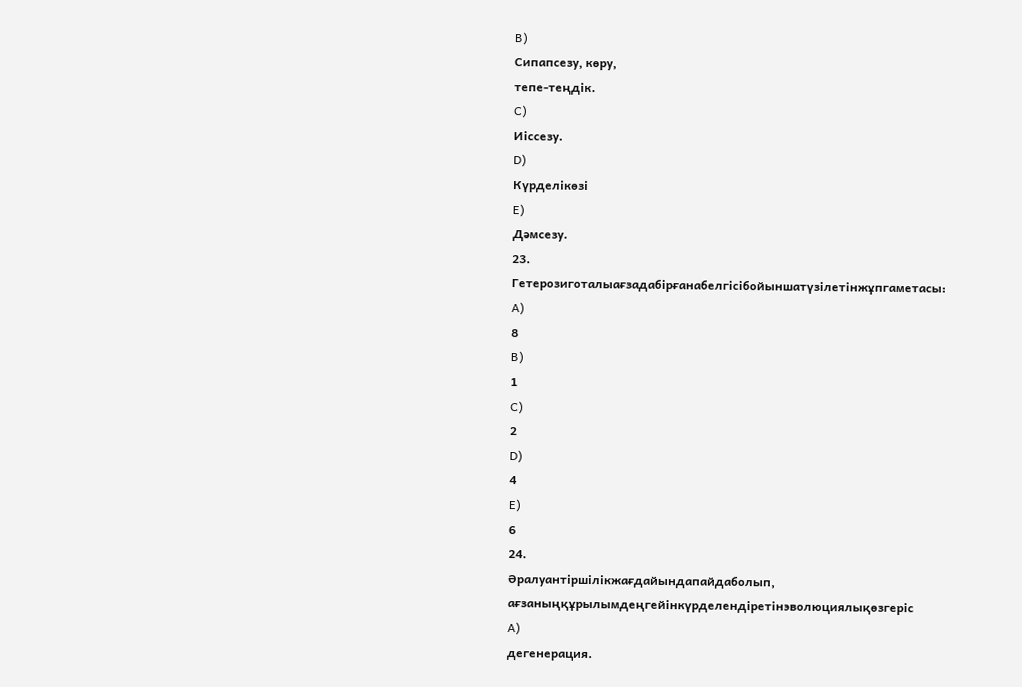B)
Сипапcезу, көру,
тепе-теңдік.
C)
Иіссезу.
D)
Күрделікөзі
E)
Дәмсезу.
23.
Гетерозиготалыағзадабірғанабелгісібойыншатүзілетінжұпгаметасы:
A)
8
B)
1
C)
2
D)
4
E)
6
24.
Әралуантіршілікжағдайындапайдаболып,
ағзаныңқұрылымдеңгейінкүрделендіретінэволюциялықөзгеріс
A)
дегенерация.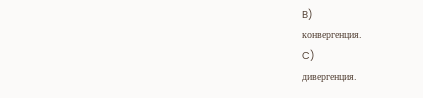B)
конвергенция.
C)
дивергенция.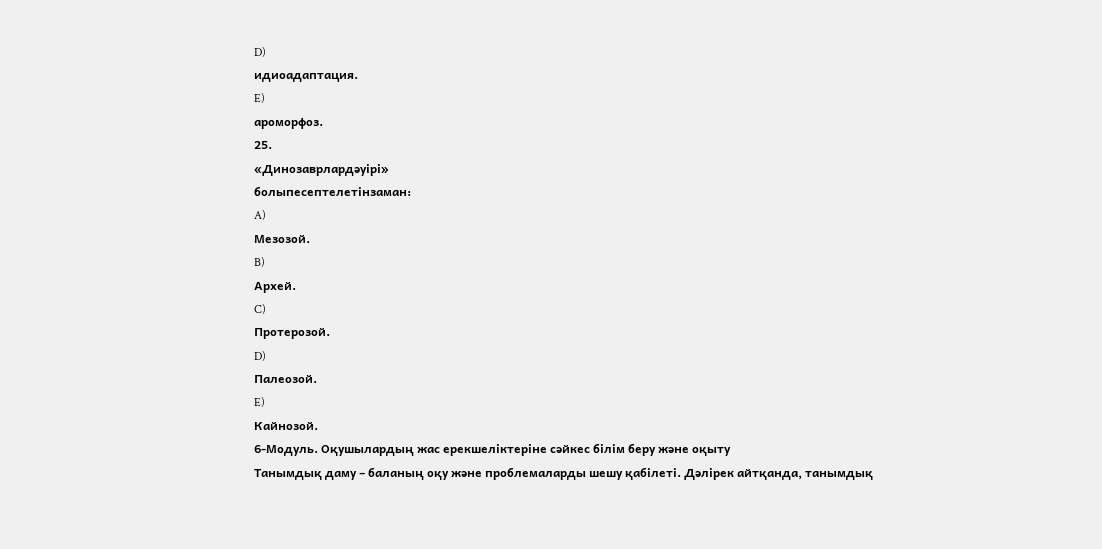D)
идиоадаптация.
E)
ароморфоз.
25.
«Динозаврлардәуірі»
болыпесептелетінзаман:
A)
Мезозой.
B)
Архей.
C)
Протерозой.
D)
Палеозой.
E)
Кайнозой.
6-Модуль. Оқушылардың жас ерекшеліктеріне сәйкес білім беру және оқыту
Танымдық даму – баланың оқу және проблемаларды шешу қабілеті. Дәлірек айтқанда, танымдық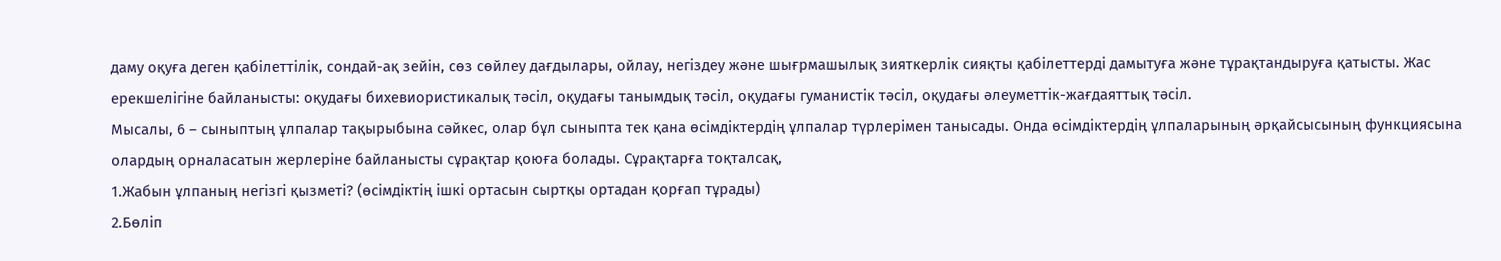даму оқуға деген қабілеттілік, сондай-ақ зейін, сөз сөйлеу дағдылары, ойлау, негіздеу және шығрмашылық зияткерлік сияқты қабілеттерді дамытуға және тұрақтандыруға қатысты. Жас ерекшелігіне байланысты: оқудағы бихевиористикалық тәсіл, оқудағы танымдық тәсіл, оқудағы гуманистік тәсіл, оқудағы әлеуметтік-жағдаяттық тәсіл.
Мысалы, 6 – сыныптың ұлпалар тақырыбына сәйкес, олар бұл сыныпта тек қана өсімдіктердің ұлпалар түрлерімен танысады. Онда өсімдіктердің ұлпаларының әрқайсысының функциясына олардың орналасатын жерлеріне байланысты сұрақтар қоюға болады. Сұрақтарға тоқталсақ,
1.Жабын ұлпаның негізгі қызметі? (өсімдіктің ішкі ортасын сыртқы ортадан қорғап тұрады)
2.Бөліп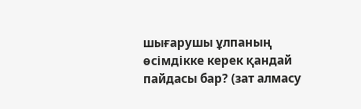шығарушы ұлпаның өсімдікке керек қандай пайдасы бар? (зат алмасу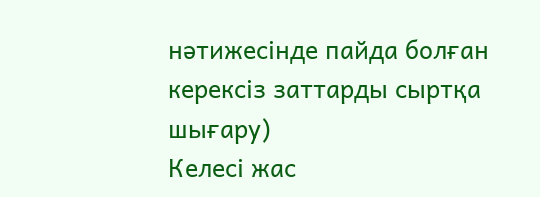нәтижесінде пайда болған керексіз заттарды сыртқа шығару)
Келесі жас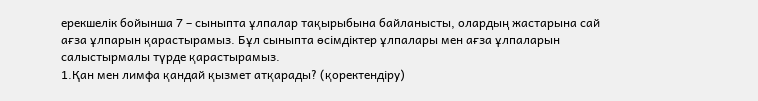ерекшелік бойынша 7 – сыныпта ұлпалар тақырыбына байланысты, олардың жастарына сай ағза ұлпарын қарастырамыз. Бұл сыныпта өсімдіктер ұлпалары мен ағза ұлпаларын салыстырмалы түрде қарастырамыз.
1.Қан мен лимфа қандай қызмет атқарады? (қоректендіру)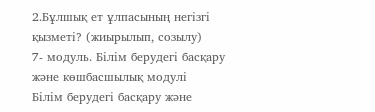2.Бұлшық ет ұлпасының негізгі қызметі? (жиырылып, созылу)
7- модуль. Білім берудегі басқару және көшбасшылық модулі
Білім берудегі басқару және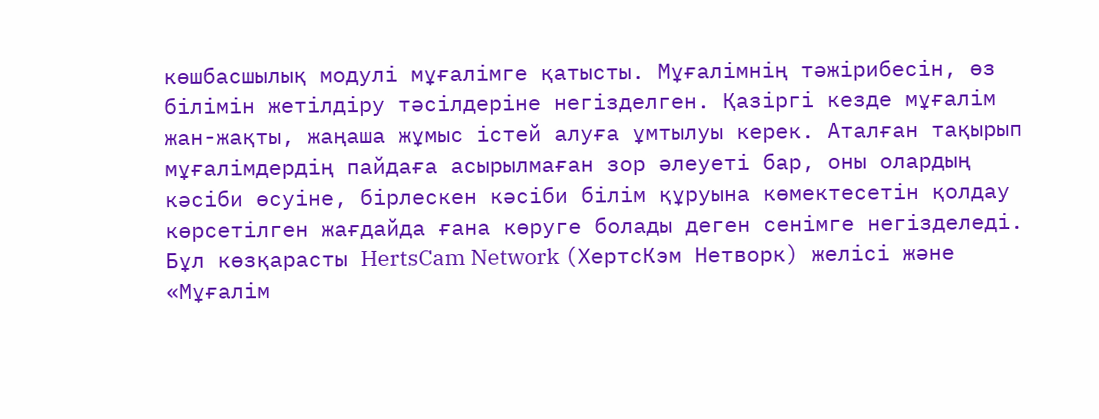көшбасшылық модулі мұғалімге қатысты. Мұғалімнің тәжірибесін, өз білімін жетілдіру тәсілдеріне негізделген. Қазіргі кезде мұғалім жан-жақты, жаңаша жұмыс істей алуға ұмтылуы керек. Аталған тақырып мұғалімдердің пайдаға асырылмаған зор әлеуеті бар, оны олардың кәсіби өсуіне, бірлескен кәсіби білім құруына көмектесетін қолдау көрсетілген жағдайда ғана көруге болады деген сенімге негізделеді. Бұл көзқарасты HertsCam Network (ХертсКэм Нетворк) желісі және «Мұғалім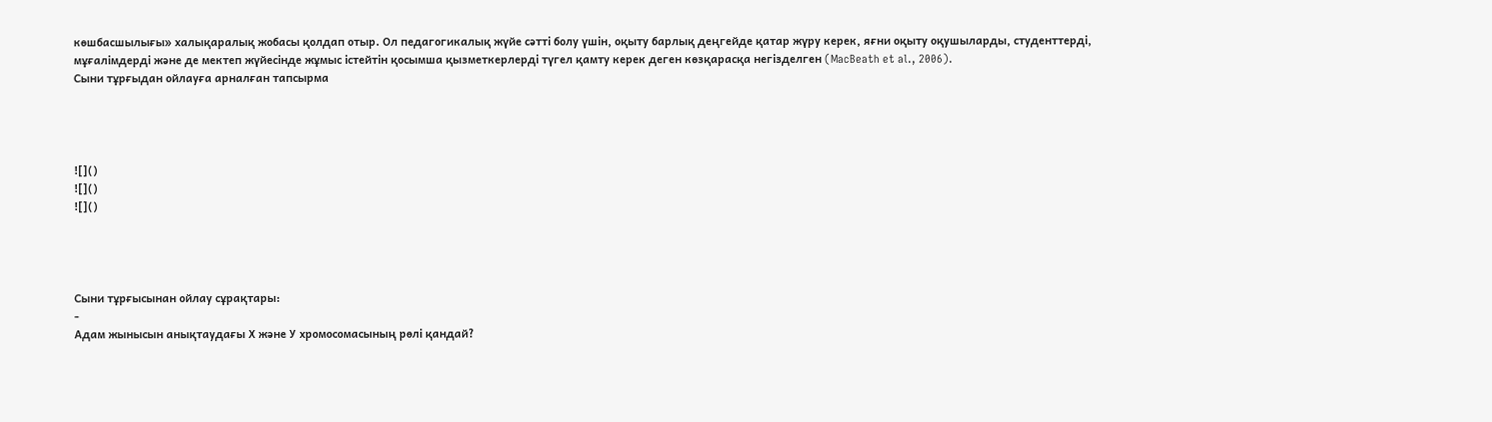көшбасшылығы» халықаралық жобасы қолдап отыр. Ол педагогикалық жүйе сәтті болу үшін, оқыту барлық деңгейде қатар жүру керек, яғни оқыту оқушыларды, студенттерді, мұғалімдерді және де мектеп жүйесінде жұмыс істейтін қосымша қызметкерлерді түгел қамту керек деген көзқарасқа негізделген (MacBeath et al., 2006).
Сыни тұрғыдан ойлауға арналған тапсырма




![]()
![]()
![]()




Сыни тұрғысынан ойлау сұрақтары:
-
Адам жынысын анықтаудағы Х және У хромосомасының рөлі қандай?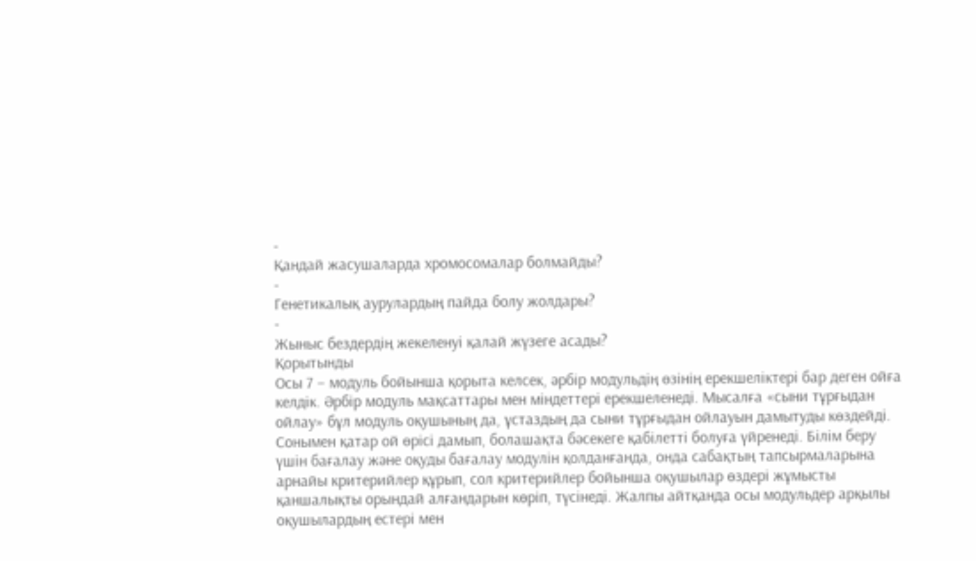-
Қандай жасушаларда хромосомалар болмайды?
-
Генетикалық аурулардың пайда болу жолдары?
-
Жыныс бездердің жекеленуі қалай жүзеге асады?
Қорытынды
Осы 7 – модуль бойынша қорыта келсек, әрбір модульдің өзінің ерекшеліктері бар деген ойға келдік. Әрбір модуль мақсаттары мен міндеттері ерекшеленеді. Мысалға «сыни тұрғыдан ойлау» бұл модуль оқушының да, ұстаздың да сыни тұрғыдан ойлауын дамытуды көздейді. Сонымен қатар ой өрісі дамып, болашақта бәсекеге қабілетті болуға үйренеді. Білім беру үшін бағалау және оқуды бағалау модулін қолданғанда, онда сабақтың тапсырмаларына арнайы критерийлер құрып, сол критерийлер бойынша оқушылар өздері жұмысты қаншалықты орындай алғандарын көріп, түсінеді. Жалпы айтқанда осы модульдер арқылы оқушылардың естері мен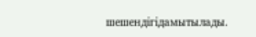шешендігідамытылады.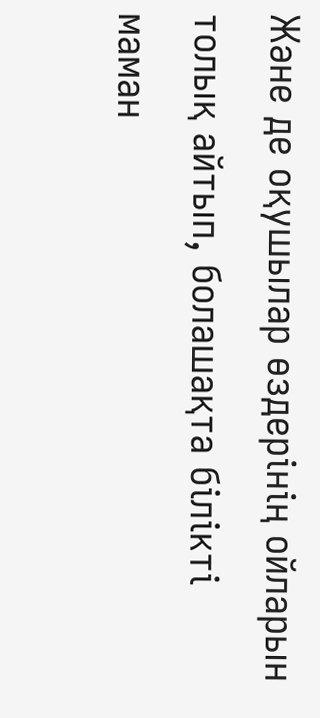Және де оқушылар өздерінің ойларын толық айтып, болашақта білікті маман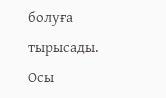болуға тырысады. Осы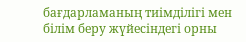бағдарламаның тиімділігі мен білім беру жүйесіндегі орны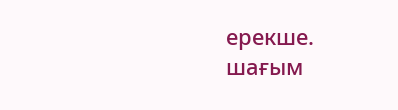ерекше.
шағым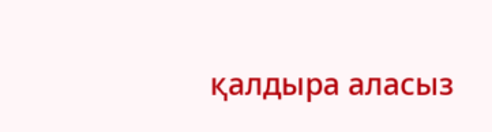қалдыра аласыз